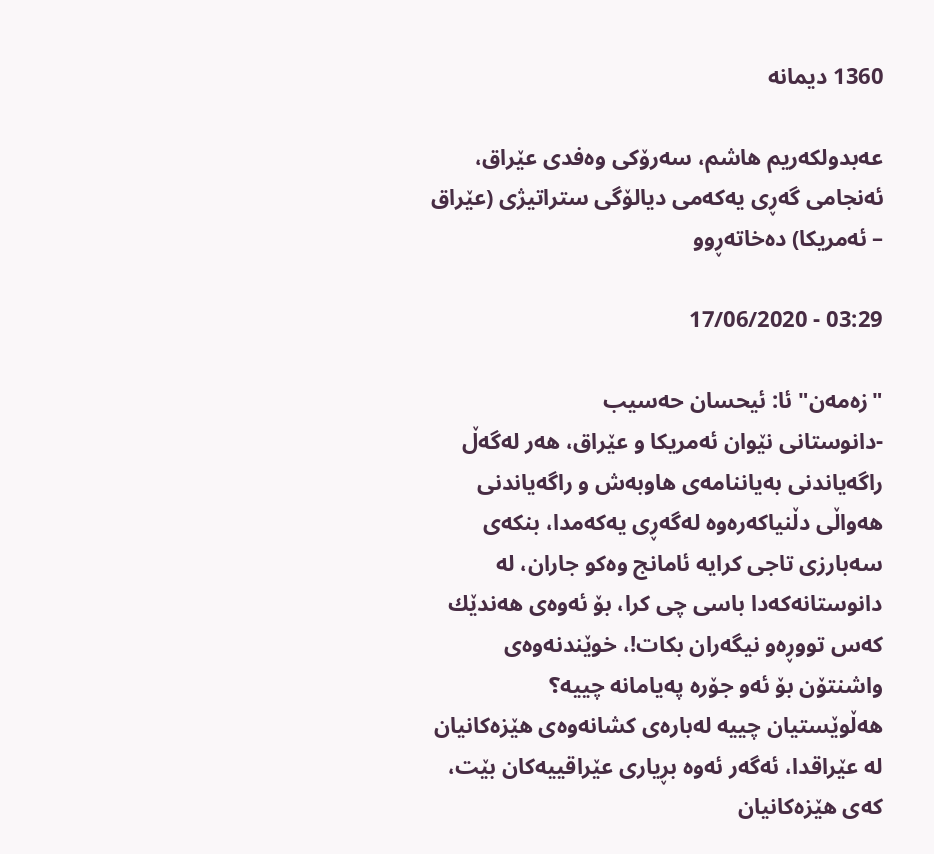1360 دیمانە

عه‌بدولكه‌ریم هاشم، سه‌رۆكی وه‌فدی عێراق، ئه‌نجامی گه‌ڕی یه‌كه‌می دیالۆگی ستراتیژی (عێراق – ئه‌مریكا) ده‌خاته‌ڕوو

03:29 - 17/06/2020

"زه‌مه‌ن" ئا: ئیحسان حه‌سیب
-دانوستانی نێوان ئه‌مریكا و عێراق، هه‌ر له‌گه‌ڵ راگه‌یاندنی به‌یاننامه‌ی هاوبه‌ش و راگه‌یاندنی هه‌واڵی دڵنیاكه‌رەوه‌ له‌گه‌ڕی یه‌كه‌مدا، بنكه‌ی سه‌بارزی تاجی كرایه‌ ئامانج وه‌كو جاران، له‌ دانوستانه‌كه‌دا باسی چی كرا، بۆ ئه‌وه‌ی هه‌ندێك كه‌س تووڕه‌و نیگه‌ران بكات!، خوێندنه‌وه‌ی واشنتۆن بۆ ئه‌و جۆره‌ په‌یامانه‌ چییه‌؟ هه‌ڵوێستیان چییه‌ له‌باره‌ی كشانه‌وه‌ی هێزه‌كانیان له‌ عێراقدا، ئه‌گه‌ر ئه‌وه‌ بڕیاری عێراقییه‌كان بێت، كه‌ی هێزه‌كانیان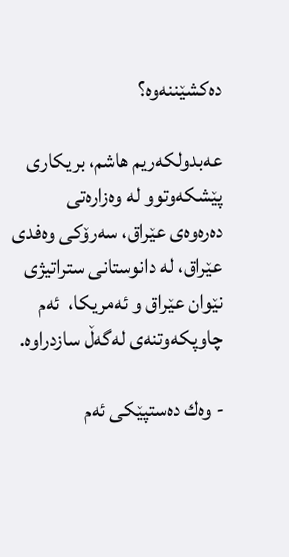ده‌كشێننه‌وه؟

عه‌بدولكه‌ریم هاشم، بریكاری پێشكه‌وتوو له‌ وه‌زاره‌تی ده‌ره‌وه‌ی عێراق، سه‌رۆكی وه‌فدی عێراق، له‌ دانوستانی ستراتیژی نێوان عێراق و ئه‌مریكا،  ئه‌م چاوپكه‌وتنه‌ی له‌گه‌ڵ سازدراوه‌.

- وه‌ك ده‌ستپێكی ئه‌م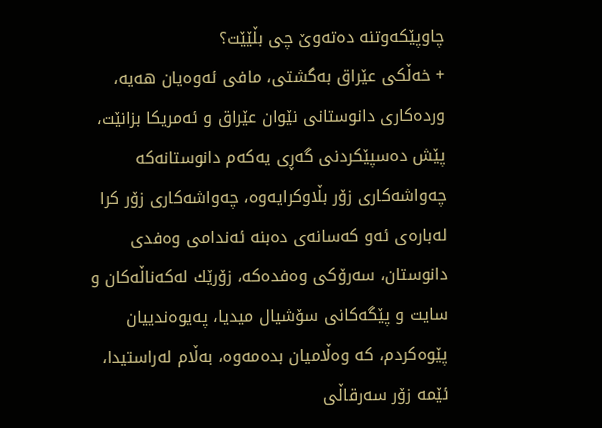چاوپێكه‌وتنه‌ ده‌ته‌وێ چی بڵێێت؟
+ خه‌ڵكی عێراق به‌گشتی، مافی ئه‌وه‌یان هه‌یه‌، ورده‌كاری دانوستانی نێوان عێراق و ئه‌مریكا بزانێت، پێش ده‌سپێكردنی گه‌ڕی یه‌كه‌م دانوستانه‌كه‌ چه‌واشه‌كاری زۆر بڵاوكرایه‌وه‌، چه‌واشه‌كاری زۆر كرا له‌باره‌ی ئه‌و كه‌سانه‌ی ده‌بنه‌ ئه‌ندامی وه‌فدی دانوستان، سه‌رۆكی وه‌فده‌كه‌، زۆرێك له‌كه‌ناڵه‌كان و سایت و پێگه‌كانی سۆشیال میدیا، په‌یوه‌ندییان پێوه‌كردم، كه‌ وه‌ڵامیان بده‌مه‌وه‌، به‌ڵام له‌راستیدا، ئێمه‌ زۆر سه‌رقاڵی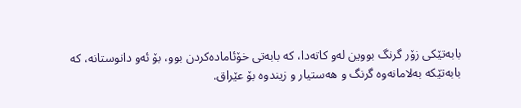بابه‌تێكی زۆر گرنگ بووین له‌و كاته‌دا، كه‌ بابه‌تی خۆئاماده‌كردن بوو، بۆ ئه‌و دانوستانه‌، كه‌ بابه‌تێكه‌ به‌لامانه‌وه‌ گرنگ و هه‌ستیار و زیندوه‌ بۆ عێراق.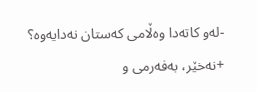-له‌و كاته‌دا وه‌ڵامی كه‌ستان نه‌دایه‌وه‌؟
+نه‌خێر، ‌به‌فه‌رمی و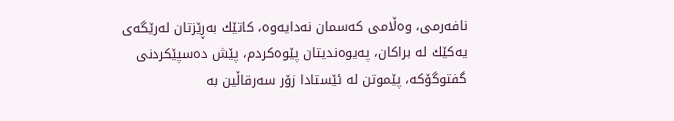نافه‌رمی، وه‌ڵامی كه‌سمان نه‌دایه‌وه‌، كاتێك به‌ڕێزتان له‌رێگه‌ی یه‌كێك له‌ براكان، په‌یوه‌ندیتان پێوه‌كردم، پێش ده‌سپێكردنی گفتوگۆكه‌، پێموتن له‌ ئێستادا زۆر سه‌رقاڵین به‌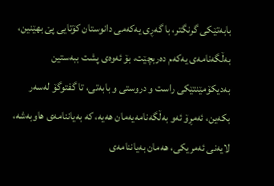بابه‌تێكی گرنگتر، با گه‌ڕی یه‌كه‌می دانوستان كۆتایی پێ بهێنین، به‌ڵگه‌نامه‌ی یه‌كه‌م ده‌ربچێت، بۆ ئه‌وه‌ی پشت ببه‌ستین به‌دیكۆمێنتێكی راست و دروستی و بابه‌تی، تا گفتوگۆ له‌سه‌ر بكه‌ین، ئه‌مڕۆ ئه‌و به‌ڵگه‌نامه‌یه‌مان هه‌یه‌، كه‌ به‌یاننامه‌ی هاوبه‌شه‌، لایه‌نی ئه‌مریكی، هه‌مان به‌یاننامه‌ی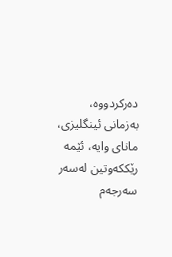ده‌ركردووه‌، به‌زمانی ئینگلیزی، مانای وایه‌، ئێمه‌ رێككه‌وتین له‌سه‌ر سه‌رجه‌م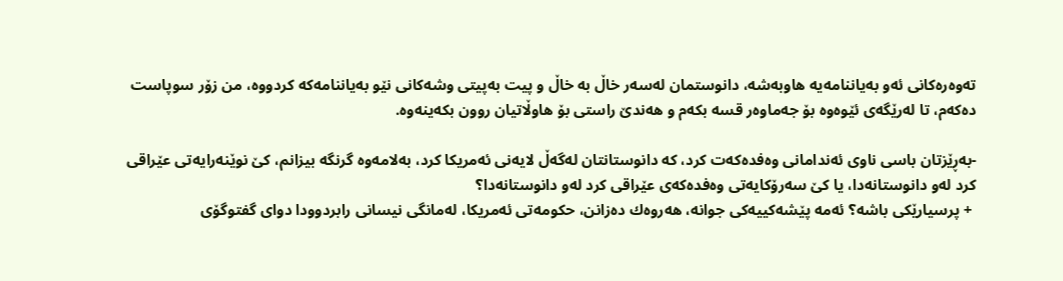ته‌وه‌ره‌كانی ئه‌و به‌یاننامه‌یه‌ هاوبه‌شه‌، دانوستمان له‌سه‌ر خاڵ به‌ خاڵ و پیت به‌پیتی وشه‌كانی نێو به‌یاننامه‌كه‌ كردووه‌، من زۆر سوپاست ده‌كه‌م، تا له‌رێگه‌ی ئێوه‌وه‌ بۆ جه‌ماوه‌ر قسه‌ بكه‌م و هه‌ندێ راستی بۆ هاوڵاتیان روون بكه‌ینه‌وه‌.

-به‌ڕێزتان باسی ناوی ئه‌ندامانی وه‌فده‌كه‌ت كرد، كه‌ دانوستانتان له‌گه‌ڵ لایه‌نی ئه‌مریكا كرد، به‌لامه‌وه‌ گرنگه‌ بیزانم، كێ نوێنه‌رایه‌تی عێراقی كرد له‌و دانوستانه‌دا، یا كێ سه‌رۆكایه‌تی وه‌فده‌كه‌ی عێراقی كرد له‌و دانوستانه‌دا؟
 + پرسیارێكی باشه‌؟ ئه‌مه‌ پێشه‌كییه‌كی جوانه‌، هه‌روه‌ك ده‌زانن، حكومه‌تی ئه‌مریكا، له‌مانگی نیسانی رابردوودا دوای گفتوگۆی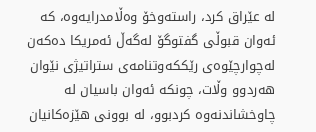له‌ عێراق كرد‌، راسته‌وخۆ وه‌ڵامدرایه‌وه‌، كه‌ ئه‌وان قبوڵی گفتوگۆ له‌گه‌ڵ ئه‌مریكا ده‌كه‌ن له‌چوارچێوه‌ی رێككه‌وتنامه‌ی ستراتیژی نێوان هه‌ردوو وڵات، چونكه‌ ئه‌وان باسیان له‌ چاوخشاندنه‌وه‌ كردبوو، له‌ بوونی هێزه‌كانیان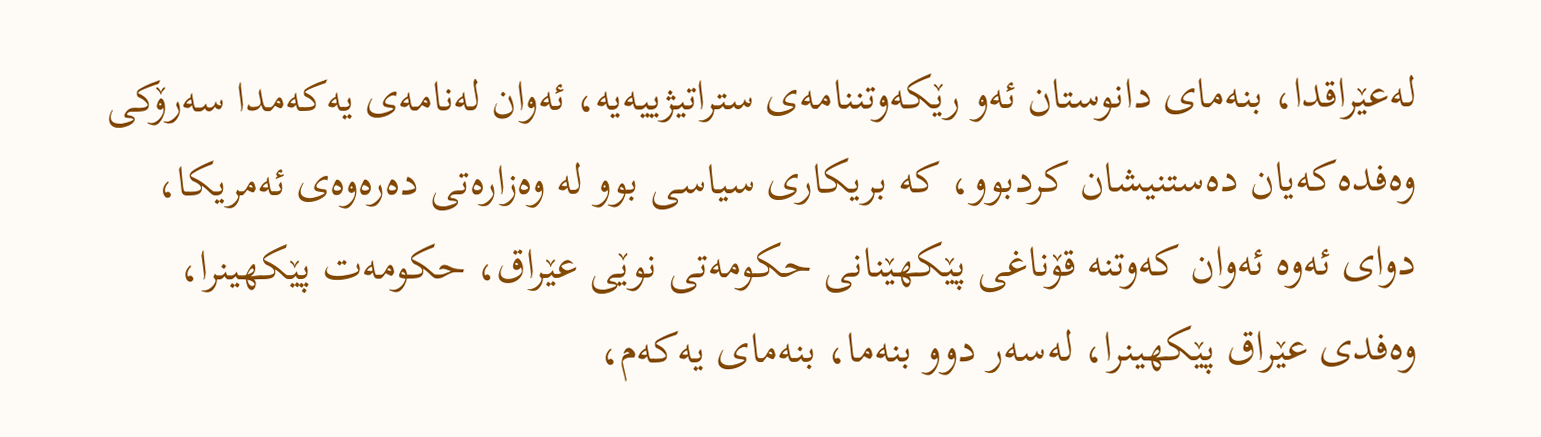له‌عێراقدا، بنه‌مای دانوستان ئه‌و رێكه‌وتننامه‌ی ستراتیژییه‌یه‌، ئه‌وان له‌نامه‌ی یه‌كه‌مدا سه‌رۆكی وه‌فده‌كه‌یان ده‌ستنیشان كردبوو، كه‌ بریكاری سیاسی بوو له‌ وه‌زاره‌تی ده‌ره‌وه‌ی ئه‌مریكا، دوای ئه‌وه‌ ئه‌وان كه‌وتنه‌ قۆناغی پێكهێنانی حكومه‌تی نوێی عێراق، حكومه‌ت پێكهینرا، وه‌فدی عێراق پێكهینرا، له‌سه‌ر دوو بنه‌ما، بنه‌مای یه‌كه‌م،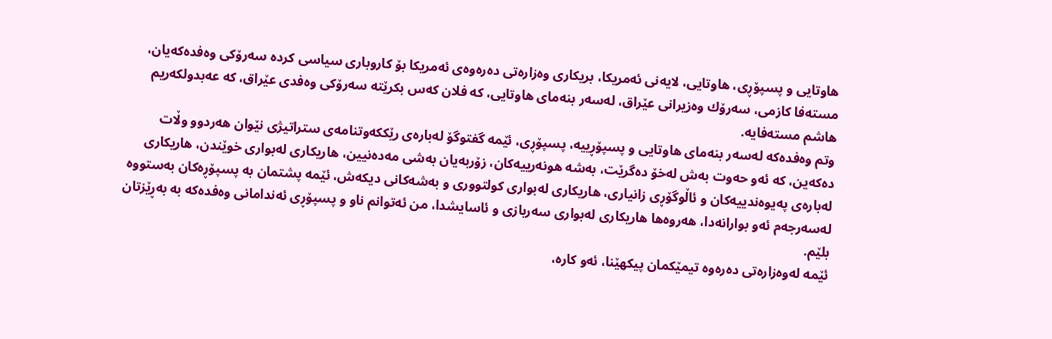هاوتایی و پسپۆڕی، هاوتایی، لایه‌نی ئه‌مریكا، بریكاری وه‌زاره‌تی ده‌ره‌وه‌ی ئه‌مریكا بۆ كاروباری سیاسی كرده‌ سه‌رۆكی وه‌فده‌كه‌یان، مسته‌فا كازمی، سه‌رۆك وه‌زیرانی عێراق، له‌سه‌ر بنه‌مای هاوتایی، كه‌ فلان كه‌س بكرێته‌ سه‌رۆكی وه‌فدی عێراق، كه‌ عه‌بدولكه‌ریم هاشم مسته‌فایه‌.
وتم وه‌فده‌كه‌ له‌سه‌ر بنه‌مای هاوتایی و پسپۆڕییه‌، پسپۆڕی، ئێمه‌ گفتوگۆ له‌باره‌ی رێككه‌وتنامه‌ی ستراتیژی نێوان هه‌ردوو وڵات ده‌كه‌ین، كه‌ ئه‌و حه‌وت به‌ش له‌خۆ ده‌گرێت، به‌شه‌ هونه‌رییه‌كان، زۆربه‌یان به‌شی مه‌ده‌نیین، هاریكاری له‌بواری خوێندن، هاریكاری له‌باره‌ی په‌یوه‌ندییه‌كان و ئاڵوگۆڕی زانیاری، هاریكاری له‌بواری كولتووری و به‌شه‌كانی دیكه‌ش، ئێمه‌ پشتمان به‌ پسپۆڕه‌كان به‌ستووه‌ له‌سه‌رجه‌م ئه‌و بوارانه‌دا، هه‌روه‌ها هاریكاری له‌بواری سه‌ربازی و ئاسایشدا، من ئه‌توانم ناو و پسپۆڕی ئه‌ندامانی وه‌فده‌كه‌ به‌ به‌ڕێزتان بلێم.
ئێمه‌ له‌وه‌زاره‌تی ده‌ره‌وه‌ تیمێكمان پیكهێنا، ئه‌و كاره‌،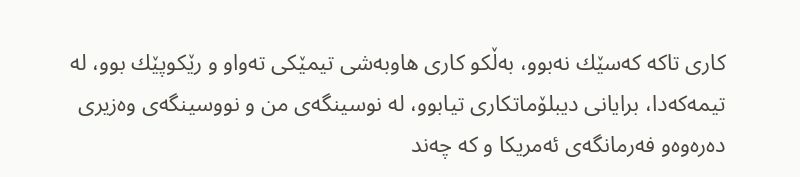كاری تاكه‌ كه‌سێك نه‌بوو، به‌ڵكو كاری هاوبه‌شی تیمێكی ته‌واو و رێكوپێك بوو، له‌ تیمه‌كه‌دا، برایانی دیبلۆماتكاری تیابوو، له‌ نوسینگه‌ی من و نووسینگه‌ی وه‌زیری ده‌ره‌وه‌و فه‌رمانگه‌ی ئه‌مریكا و كه‌ چه‌ند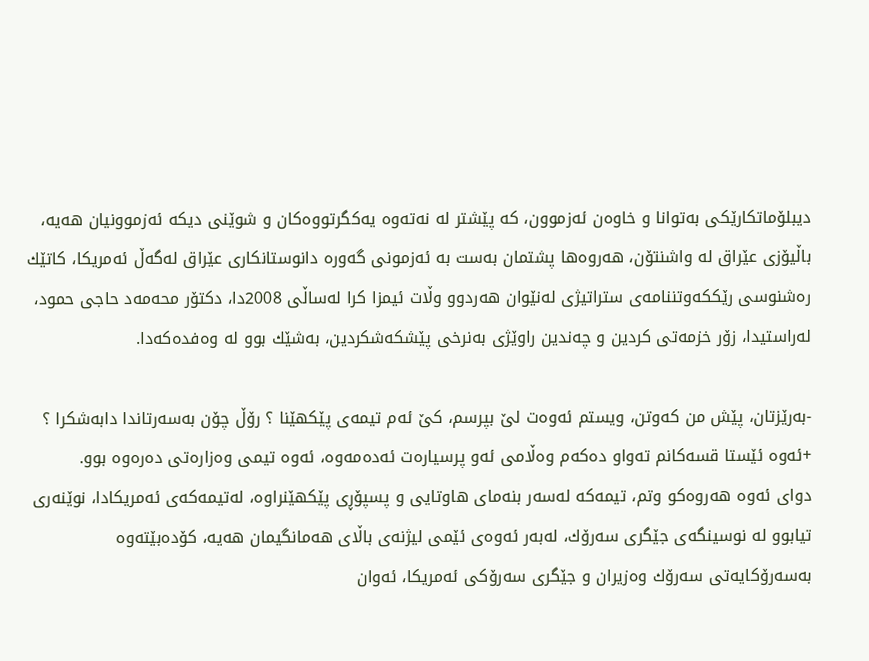دیبلۆماتكارێكی به‌توانا و خاوه‌ن ئه‌زموون، كه‌ پێشتر له‌ نه‌ته‌وه‌ یه‌كگرتووه‌كان و شوێنی دیكه‌ ئه‌زموونیان هه‌یه‌، باڵیۆزی عێراق له‌ واشنتۆن، هه‌روه‌ها پشتمان به‌ست به‌ ئه‌زمونی گه‌وره‌ دانوستانكاری عێراق له‌گه‌ڵ ئه‌مریكا، كاتێك ره‌شنوسی رێككه‌وتننامه‌ی ستراتیژی له‌نێوان هه‌ردوو وڵات ئیمزا كرا له‌ساڵی 2008دا، دكتۆر محه‌مه‌د حاجی حمود، له‌راستیدا، زۆر خزمه‌تی كردین و چه‌ندین راوێژی به‌نرخی پێشكه‌شكردین، به‌شێك بوو له‌ وه‌فده‌كه‌دا.

-به‌رێزتان، پێش من كه‌وتن، ویستم ئه‌وه‌ت لێ بپرسم، كێ ئه‌م تیمه‌ی پێكهێنا ؟ رۆڵ چۆن به‌سه‌رتاندا دابه‌شكرا ؟
+ئه‌وه‌ ئێستا قسه‌كانم ته‌واو ده‌كه‌م وه‌ڵامی ئه‌و پرسیاره‌ت ئه‌ده‌مه‌وه‌، ئه‌وه‌ تیمی وه‌زاره‌تی ده‌ره‌وه‌ بوو.
دوای ئه‌وه‌ هه‌روه‌كو وتم، تیمه‌كه‌ له‌سه‌ر بنه‌مای هاوتایی و پسپۆڕی پێكهێنراوه‌، له‌تیمه‌كه‌ی ئه‌مریكادا، نوێنه‌ری تیابوو له‌ نوسینگه‌ی جێگری سه‌رۆك، له‌به‌ر ئه‌وه‌ی ئێمی‌ لیژنه‌ی باڵای هه‌مانگیمان هه‌یه‌، كۆده‌بێته‌وه‌ به‌سه‌رۆكایه‌تی سه‌رۆك وه‌زیران و جێگری سه‌رۆكی ئه‌مریكا، ئه‌وان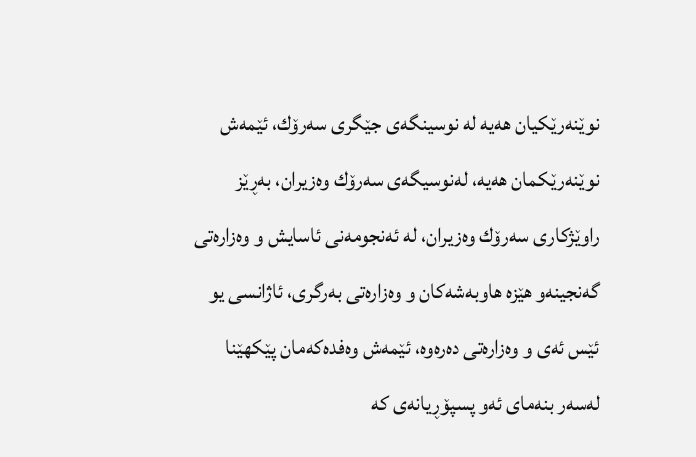نوێنه‌رێكیان هه‌یه‌ له‌ نوسینگه‌ی جێگری سه‌رۆك، ئێمه‌ش نوێنه‌رێكمان هه‌یه‌، له‌نوسیگه‌ی سه‌رۆك وه‌زیران، به‌ڕێز راوێژكاری سه‌رۆك وه‌زیران، له‌ ئه‌نجومه‌نی ئاسایش و وه‌زاره‌تی گه‌نجینه‌و هێزه‌ هاوبه‌شه‌كان و وه‌زاره‌تی به‌رگری، ئاژانسی یو ئێس ئه‌ی و وه‌زاره‌تی ده‌ره‌وه‌، ئێمه‌ش وه‌فده‌كه‌مان پێكهێنا له‌سه‌ر بنه‌مای ئه‌و پسپۆڕیانه‌ی كه‌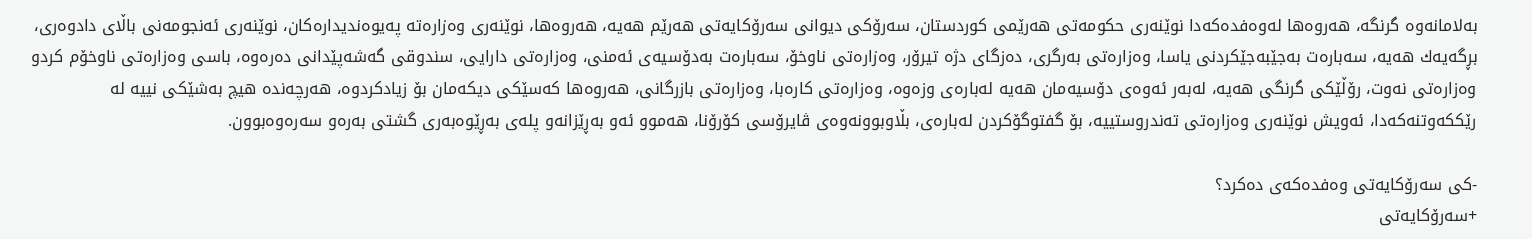به‌لامانه‌وه‌ گرنگه‌، هه‌روه‌ها له‌وه‌فده‌كه‌دا نوێنه‌ری حكومه‌تی هه‌رێمی كوردستان، سه‌رۆكی دیوانی سه‌رۆكایه‌تی هه‌رێم هه‌یه‌، هه‌روه‌ها، نوێنه‌ری وه‌زاره‌ته‌ په‌یوه‌ندیداره‌كان، نوێنه‌ری ئه‌نجومه‌نی باڵای دادوه‌ری، بڕگه‌یه‌ك هه‌یه‌، سه‌باره‌ت به‌جێبه‌جێكردنی یاسا، وه‌زاره‌تی به‌رگری، ده‌زگای دژه‌ تیرۆر، وه‌زاره‌تی ناوخۆ، سه‌باره‌ت به‌دۆسیه‌ی ئه‌منی، وه‌زاره‌تی دارایی، سندوقی گه‌شه‌پێدانی ده‌ره‌وه‌، باسی وه‌زاره‌تی ناوخۆم كردو وه‌زاره‌تی نه‌وت، رۆڵێكی گرنگی هه‌یه‌، له‌به‌ر ئه‌وه‌ی دۆسیه‌مان هه‌یه‌ له‌باره‌ی وزه‌وه‌، وه‌زاره‌تی كاره‌با، وه‌زاره‌تی بازرگانی، هه‌روه‌ها كه‌سێكی دیكه‌مان بۆ زیادكردوه‌، هه‌رچه‌نده‌ هیچ به‌شێكی نییه‌ له‌ رێككه‌وتنه‌كه‌دا، ئه‌ویش نوێنه‌ری وه‌زاره‌تی ته‌ندروستییه‌، بۆ گفتوگۆكردن له‌باره‌ی، بڵاوبوونه‌وه‌ی ڤایرۆسی كۆرۆنا، هه‌موو ئه‌و به‌ڕێزانه‌و پله‌ی به‌ڕێوه‌به‌ری گشتی به‌ره‌و سه‌ره‌وه‌بوون.

-كی سه‌رۆكایه‌تی وه‌فده‌كه‌ی ده‌كرد؟
+سه‌رۆكایه‌تی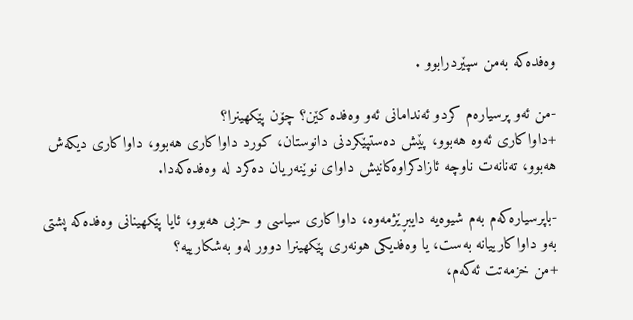وه‌فده‌كه‌ به‌من سپێردرابوو .

-من ئه‌و پرسیاره‌م كردو ئه‌ندامانی ئه‌و وه‌فده‌ كێن؟ چۆن پێكهینرا؟
+داواكاری ئه‌وه‌ هه‌بوو، پێش ده‌ستپێكردنی دانوستان، كورد داواكاری هه‌بوو، داواكاری دیكه‌ش هه‌بوو، ته‌نانه‌ت ناوچه‌ ئازادكراوه‌كانیش داوای نوێنه‌ریان ده‌كرد له‌ وه‌فده‌كه‌دا.

-باپرسیاره‌كه‌م به‌م شیوه‌یه‌ دایبڕێژمه‌وه‌، داواكاری سیاسی و حزبی هه‌بوو، ئایا پێكهینانی وه‌فده‌كه‌ پشتی به‌و داواكارییانه‌ به‌ست، یا وه‌فدیكی هونه‌ری پێكهینرا دوور له‌و به‌شكارییه‌؟
+من خزمه‌تت ئه‌كه‌م،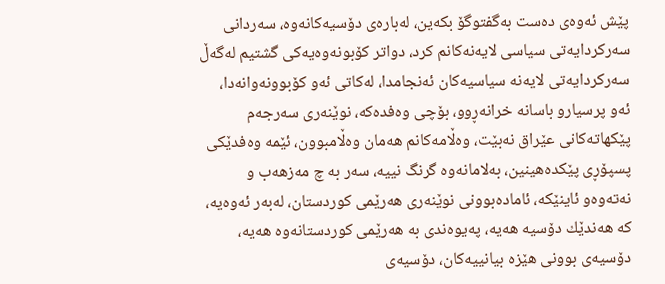پێش ئه‌وه‌ی ده‌ست به‌گفتوگۆ بكه‌ین، له‌باره‌ی دۆسیه‌كانه‌وه‌، سه‌ردانی سه‌ركردایه‌تی سیاسی لایه‌نه‌كانم كرد، دواتر كۆبونه‌وه‌یه‌كی گشتیم له‌گه‌ڵ سه‌ركردایه‌تی لایه‌نه‌ سیاسیه‌كان ئه‌نجامدا، له‌كاتی ئه‌و كۆبوونه‌وانه‌دا، ئه‌و پرسیارو باسانه‌ خرانه‌ڕوو، بۆچی وه‌فده‌كه‌، نوێنه‌ری سه‌رجه‌م پێكهاته‌كانی عێراق نه‌بێت، وه‌ڵامه‌كانم هه‌مان وه‌ڵامبوون، ئێمه‌ وه‌فدێكی پسپۆڕی پێكده‌هینین، به‌لامانه‌وه‌ گرنگ نییه‌، سه‌ر به‌ چ مه‌زهه‌ب و نه‌ته‌وه‌و ئاینێكه‌، ئاماده‌بوونی نوێنه‌ری هه‌رێمی كوردستان، له‌به‌ر ئه‌وه‌یه‌، كه‌ هه‌ندێك دۆسیه‌ هه‌یه‌، په‌یوه‌ندی به‌ هه‌رێمی كوردستانه‌وه‌ هه‌یه‌، دۆسیه‌ی بوونی هێزه‌ بیانییه‌كان، دۆسیه‌ی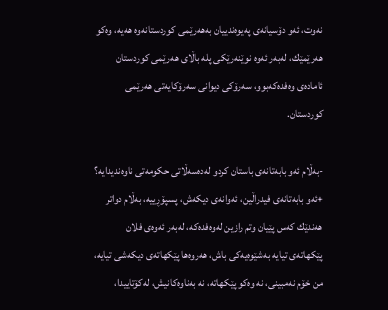نه‌وت، ئه‌و دۆسیانه‌ی په‌یوه‌ندییان به‌هه‌رێمی كوردستانه‌وه‌ هه‌یه‌، وه‌كو هه‌رێمێك، له‌به‌ر ئه‌وه‌ نوێنه‌رێكی پله‌ باڵای هه‌رێمی كوردستان ئاماده‌ی وه‌فده‌كه‌بوو، سه‌رۆكی دیوانی سه‌رۆكایه‌تی هه‌رێمی كوردستان.

-به‌ڵام ئه‌و بابه‌تانه‌ی باستان كردو له‌ده‌سه‌ڵاتی حكومه‌تی ناوه‌ندیدایه‌؟
+ئه‌و بابه‌تانه‌ی فیدراڵین، ئه‌وانه‌ی دیكه‌ش، پسپۆڕییه‌، به‌ڵام دواتر هه‌ندێك كه‌س پێیان وتم رازین له‌وه‌فده‌كه‌، له‌به‌ر ئه‌وه‌ی فلان پێكهاته‌ی تیایه‌ به‌شێوه‌یه‌كی باش، هه‌روه‌ها پێكهاته‌ی دیكه‌شی تیایه‌، من خۆم نه‌مبینی، نه‌ وه‌كو پێكهاته‌، نه‌ به‌ناوه‌كانیش، له‌كۆتاییدا،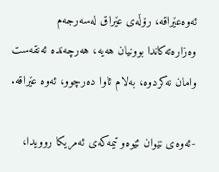ئه‌وه‌عێراقه‌، رۆڵه‌ی عێراق له‌سه‌رجه‌م وه‌زاره‌ته‌كاندا بوونیان هه‌یه‌، هه‌رچه‌نده‌ ئه‌نقه‌ست وامان نه‌كردوه‌، به‌لام ئاوا ده‌رچوو، ئه‌وه‌ عێراقه‌.

-ئه‌وه‌ی نێوان ئێوه‌و تیمه‌كه‌ی ئه‌مریكا روویدا،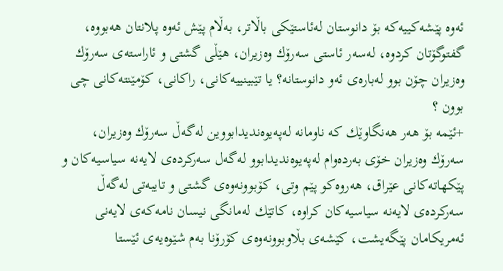ئه‌وه‌ پێشه‌كییه‌كه‌ بۆ دانوستان له‌ئاستێكی باڵاتر، به‌ڵام پێش ئه‌وه‌ پلانتان هه‌بووه‌، گفتوگۆتان كردوه‌، له‌سه‌ر ئاستی سه‌رۆك وه‌زیران، هێڵی گشتی و ئاراسته‌ی سه‌رۆك وه‌زیران چۆن بوو له‌باره‌ی ئه‌و دانوستانه‌؟ یا تێبینییه‌كانی، راكانی، كۆمێنته‌كانی چی بوون ؟
+ئێمه‌ بۆ هه‌ر هه‌نگاوێك كه‌ ناومانه‌ له‌په‌یوه‌ندیدابووین له‌گه‌ڵ سه‌رۆك وه‌زیران، سه‌رۆك وه‌زیران خۆی به‌رده‌وام له‌په‌یوه‌ندیدابوو له‌گه‌ل سه‌ركرده‌ی لایه‌نه‌ سیاسیه‌كان و پێكهاته‌كانی عێراق، هه‌روه‌كو پێم وتی، كۆبوونه‌وه‌ی گشتی و تایبه‌تی له‌گه‌ڵ سه‌ركرده‌ی لایه‌نه‌ سیاسیه‌كان كراوه‌، كاتێك له‌مانگی نیسان نامه‌كه‌ی لایه‌نی ئه‌مریكامان پێگه‌یشت، كێشه‌ی بڵاوبوونه‌وه‌ی كۆرۆنا به‌م شێوه‌یه‌ی ئێستا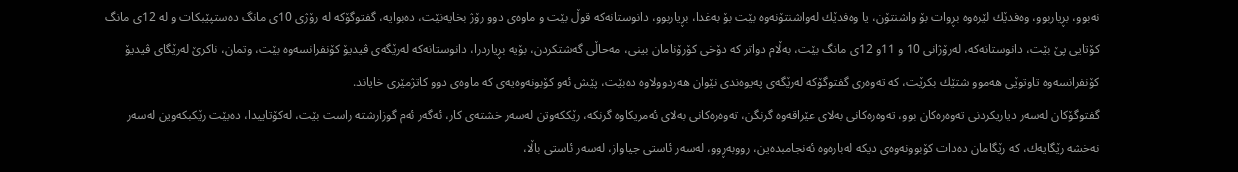نه‌بوو، بڕیاربوو، وه‌فدێك لێره‌وه‌ بڕوات بۆ واشنتۆن، یا وه‌فدێك له‌واشنتۆنه‌وه‌ بێت بۆ به‌غدا، بڕیاربوو، دانوستانه‌كه‌ قوڵ بێت و ماوه‌ی دوو رۆژ بخایه‌نێت، ده‌بوایه‌، گفتوگۆكه‌ له‌ رۆژی 10ی مانگ ده‌ستپێبكات و له‌ 12ی مانگ كۆتایی پێ بێت، دانوستانه‌كه‌، له‌رۆژانی 10 و 11و 12ی مانگ بێت، به‌ڵام دواتر كه‌ دۆخی كۆرۆنامان بینی، مه‌حاڵی گه‌شتكردن، بۆیه‌ بڕیاردرا، دانوستانه‌كه‌ له‌رێگه‌ی ڤیدیۆ كۆنفرانسه‌وه‌ بێت، وتمان، ناكرێ له‌رێگای ڤیدیۆ كۆنفرانسه‌وه‌ تاوتوێی هه‌موو شتێك بكرێت، كه‌ ته‌وه‌ری گفتوگۆكه‌ له‌رێگه‌ی په‌یوه‌ندی نێوان هه‌ردوولاوه‌ ده‌بێت، پێش ئه‌و كۆبونه‌وه‌یه‌ی كه‌ ماوه‌ی دوو كاتژمێری خایاند.
گفتوگۆكان له‌سه‌ر دیاریكردنی ته‌وه‌ره‌كان بوو، ته‌وه‌ره‌كانی به‌لای عێراقه‌وه‌ گرنگن، ته‌وه‌ره‌كانی به‌لای ئه‌مریكاوه‌ گرنكه‌، رێككه‌وتن له‌سه‌ر خشته‌ی كار، ئه‌گه‌ر ئه‌م گوزارشته‌ راست بێت، له‌كۆتاییدا، ده‌بێت رێكبكه‌وین له‌سه‌ر نه‌خشه‌ رێگایه‌ك، كه‌ رێگامان ده‌دات كۆبوونه‌وه‌ی دیكه‌ له‌باره‌وه‌ ئه‌نجامبده‌ین، رووبه‌ڕوو، له‌سه‌ر ئاستی جیاواز، له‌سه‌ر ئاستی باڵا،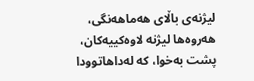لیژنه‌ی باڵای هه‌ماهه‌نگی، هه‌روه‌ها لیژنه‌ لاوه‌كییه‌كان، پشت به‌خوا، كه‌ له‌داهاتوودا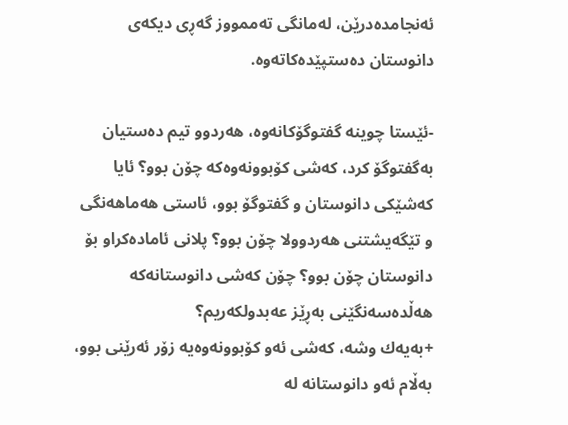ئه‌نجامده‌درێن، له‌مانگی ته‌ممووز گه‌ڕی دیكه‌ی دانوستان ده‌ستپێده‌كاته‌وه‌.

-ئێستا چوینه‌ گفتوگۆكانه‌وه‌، هه‌ردوو تیم ده‌ستیان به‌گفتوگۆ كرد، كه‌شی كۆبوونه‌وه‌كه‌ چۆن بوو؟ ئایا كه‌شێكی دانوستان و گفتوگۆ بوو، ئاستی هه‌ماهه‌نگی و تێگه‌یشتنی هه‌ردوولا چۆن بوو؟ پلانی ئاماده‌كراو بۆ دانوستان چۆن بوو؟ چۆن كه‌شی دانوستانه‌كه‌ هه‌ڵده‌سه‌نگێنی به‌ڕێز عه‌بدولكه‌ریم؟
+به‌یه‌ك وشه‌، كه‌شی ئه‌و كۆبوونه‌وه‌یه‌ زۆر ئه‌رێنی بوو، به‌ڵام ئه‌و دانوستانه‌ له‌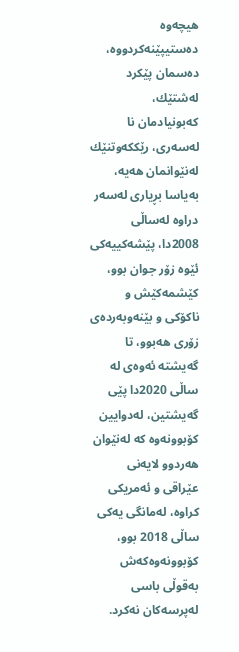هیچه‌وه‌ ده‌ستیپێنه‌كردووه‌، ده‌سمان پێكرد له‌شتێك، كه‌بونیادمان نا له‌سه‌ری، رێككه‌وتنێك له‌نێوانمان هه‌یه‌، به‌یاسا بڕیاری له‌سه‌ر دراوه‌ له‌ساڵی 2008دا، پێشه‌كییه‌كی ئێوه‌ زۆر جوان بوو، كێشمه‌كێش و ناكۆكی و بێنه‌وبه‌رده‌ی زۆری هه‌بوو، تا گه‌یشته‌ ئه‌وه‌ی له‌ ساڵی 2020دا پێی گه‌یشتین، له‌دوایین كۆبوونه‌وه‌ كه‌ له‌نێوان هه‌ردوو لایه‌نی عێراقی و ئه‌مریكی كراوه‌، له‌مانگی یه‌كی ساڵی 2018 بوو، كۆبوونه‌وه‌كه‌ش به‌قوڵی باسی له‌پرسه‌كان نه‌كرد.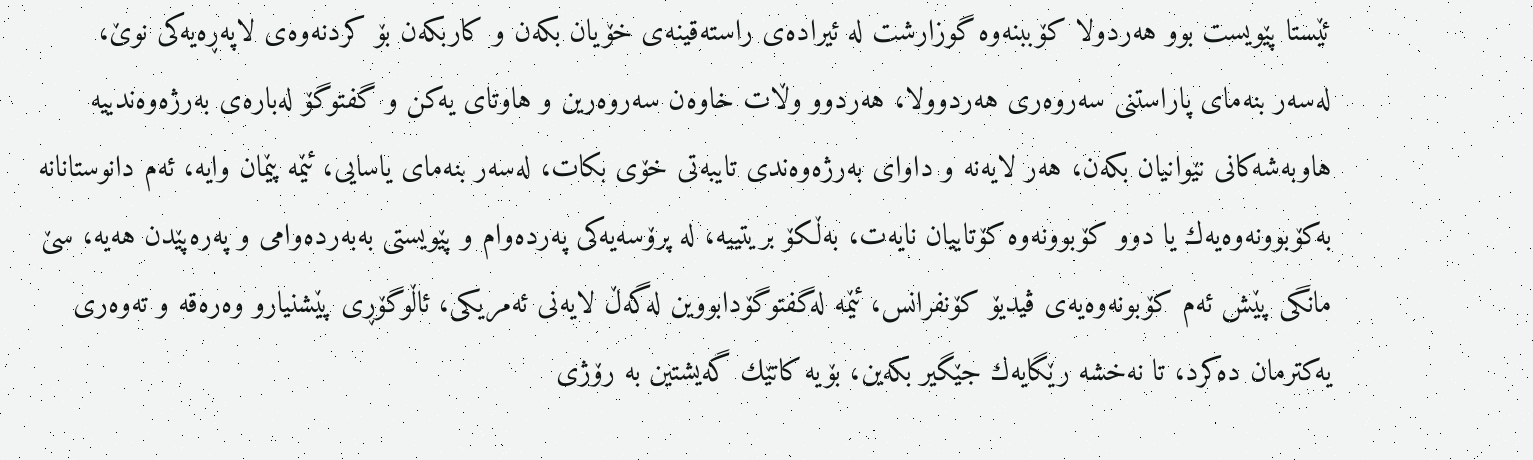ئێستا پێویست بوو هه‌ردولا كۆببنه‌وه‌ گوزارشت له‌ ئیراده‌ی راسته‌قینه‌ی خۆیان بكه‌ن و كاربكه‌ن بۆ كردنه‌وه‌ی لاپه‌ڕه‌یه‌كی نوێ، له‌سه‌ر بنه‌مای پاراستنی سه‌روه‌ری هه‌ردوولا، هه‌ردوو وڵات خاوه‌ن سه‌روه‌رین و هاوتای یه‌كن و گفتوگۆ له‌باره‌ی به‌رژه‌وه‌ندییه‌ هاوبه‌شه‌كانی نێوانیان بكه‌ن، هه‌ر لایه‌نه‌ و داوای به‌رژه‌وه‌ندی تایبه‌تی خۆی بكات، له‌سه‌ر بنه‌مای یاسایی، ئێمه‌ پێمان وایه‌، ئه‌م دانوستانانه‌ به‌كۆبوونه‌وه‌یه‌ك یا دوو كۆبوونه‌وه‌ كۆتاییان نایه‌ت، به‌ڵكۆ بریتییه‌، له‌ پرۆسه‌یه‌كی په‌رده‌وام و پێویستی به‌به‌رده‌وامی و په‌ره‌پێدن هه‌یه‌، سێ مانگی پێش ئه‌م كۆبونه‌وه‌یه‌ی ڤیدیۆ كۆنفرانس، ئێمه‌ له‌گفتوگۆدابووین له‌گه‌ڵ لایه‌نی ئه‌مریكی، ئاڵوگۆڕی پێشنیارو وه‌ره‌قه‌ و ته‌وه‌ری یه‌كترمان ده‌كرد، تا نه‌خشه‌ رێگایه‌ك جێگیر بكه‌ین، بۆیه‌ كاتێك گه‌یشتین به‌ رۆژی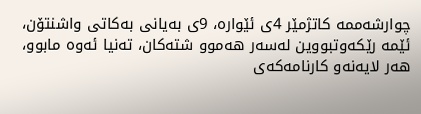چوارشه‌ممه‌ كاتژمێر 4ی ئێواره‌، 9ی به‌یانی به‌كاتی واشنتۆن، ئێمه‌ رێكه‌وتبووین له‌سه‌ر هه‌موو شته‌كان، ته‌نیا ئه‌وه‌ مابوو، هه‌ر لایه‌نه‌و كارنامه‌كه‌ی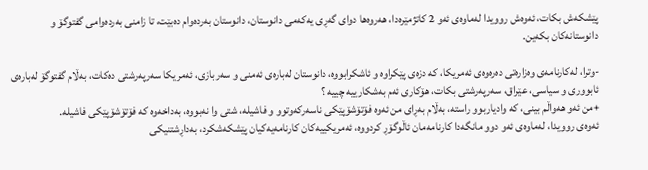پێشكه‌ش بكات، ئه‌وه‌ش روویدا له‌ماوه‌ی ئه‌و 2 كاتژمێره‌دا، هه‌روه‌ها دوای گه‌ڕی یه‌كه‌می دانوستان، دانوستان به‌رده‌وام ده‌بێت، تا زامنی به‌رده‌وامی گفتوگۆ و دانوستانه‌كان بكه‌ین.

-وترا، له‌كارنامه‌ی وه‌زاره‌تی ده‌ره‌وه‌ی ئه‌مریكا، كه‌ دزه‌ی پێكراوه‌ و ئاشكرابووه‌، دانوستان له‌باره‌ی ئه‌منی و سه‌ربازی، ئه‌مریكا سه‌رپه‌رشتی ده‌كات، به‌ڵام گفتوگۆ له‌باره‌ی ئابووری و سیاسی، عێراق، سه‌رپه‌رشتی بكات، هۆكاری ئه‌م به‌شكارییه‌ چییه‌ ؟
+من ئه‌و هه‌واڵم بینی، كه‌ وادیاربوو راسته‌، به‌ڵام به‌ڕای من ئه‌وه‌ فۆتۆشۆپێكی ناسه‌ركه‌وتوو و فاشیله‌، شتی وا نه‌بووه‌، به‌داخه‌وه‌ كه‌ فۆتۆشۆپێكی فاشیله‌.
ئه‌وه‌ی روویدا، له‌ماوه‌ی ئه‌و دوو مانگه‌دا كارنامه‌مان ئاڵوگۆڕ كردووه‌، ئه‌مریكییه‌كان كارنامه‌یه‌كیان پێشكه‌شكرد، به‌داڕشتنیكی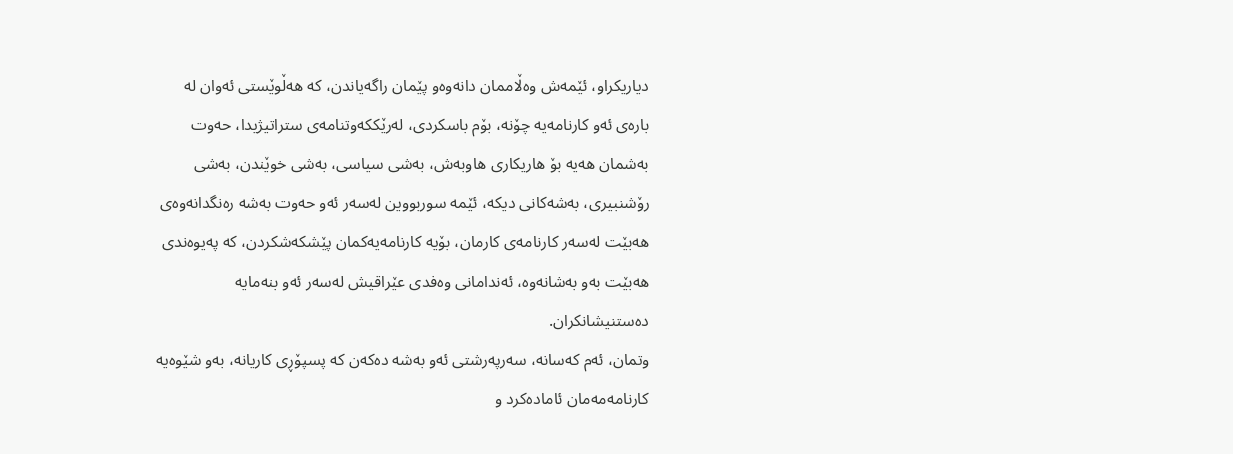دیاریكراو، ئێمه‌ش وه‌ڵاممان دانه‌وه‌و پێمان راگه‌یاندن، كه‌ هه‌ڵوێستی ئه‌وان له‌ باره‌ی ئه‌و كارنامه‌یه‌ چۆنه‌، بۆم باسكردی، له‌رێككه‌وتنامه‌ی ستراتیژیدا، حه‌وت به‌شمان هه‌یه‌ بۆ هاریكاری هاوبه‌ش، به‌شی سیاسی، به‌شی خوێندن، به‌شی رۆشنبیری، به‌شه‌كانی دیكه‌، ئێمه‌ سوربووین له‌سه‌ر ئه‌و حه‌وت به‌شه‌ ره‌نگدانه‌وه‌ی هه‌بێت له‌سه‌ر كارنامه‌ی كارمان، بۆیه‌ كارنامه‌یه‌كمان پێشكه‌شكردن، كه‌ په‌یوه‌ندی هه‌بێت به‌و به‌شانه‌وه‌، ئه‌ندامانی وه‌فدی عێراقیش له‌سه‌ر ئه‌و بنه‌مایه‌ ده‌ستنیشانكران.
وتمان، ئه‌م كه‌سانه‌، سه‌رپه‌رشتی ئه‌و به‌شه‌ ده‌كه‌ن كه‌ پسپۆڕی كاریانه‌، به‌و شێوه‌یه‌ كارنامه‌مه‌مان ئاماده‌كرد و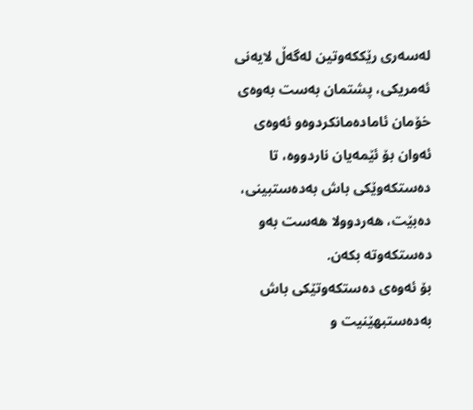له‌سه‌ری رێككه‌وتین له‌‌گه‌ڵ لایه‌نی ئه‌مریكی، پشتمان به‌ست به‌وه‌ی خۆمان ئاماده‌مانكردوه‌و ئه‌وه‌ی ئه‌وان بۆ ئێمه‌یان ناردووه‌، تا ده‌ستكه‌وێكی باش به‌ده‌ستبینی، ده‌بێت، هه‌ردوولا هه‌ست به‌و ده‌ستكه‌وته‌ بكه‌ن.
بۆ ئه‌وه‌ی ده‌ستكه‌وتێكی باش به‌ده‌ستبهێنیت و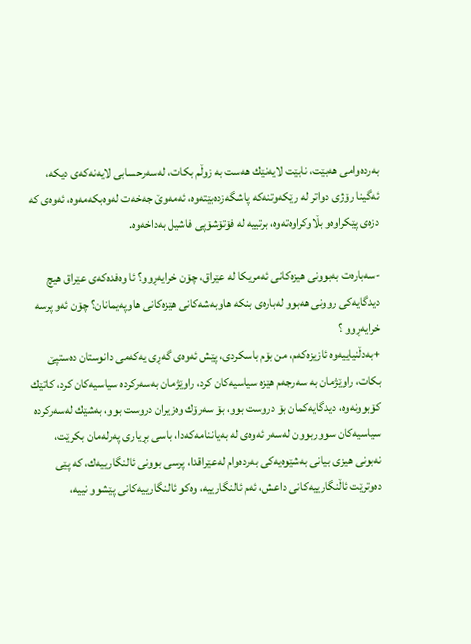به‌رده‌وامی هه‌بێت، نابێت لایه‌نێك هه‌ست به‌ زوڵم بكات، له‌سه‌رحسابی لایه‌نه‌كه‌ی دیكه‌، ئه‌گینا رۆژی دواتر له‌ رێكه‌وتنه‌كه‌ پاشگه‌زده‌بێته‌وه‌، ئه‌مه‌وێ جه‌خه‌ت له‌وه‌بكه‌مه‌وه‌، ئه‌وه‌ی كه‌ دزه‌ی پێكراوه‌و بڵاوكراوه‌ته‌وه‌، برتییه‌ له‌ فۆتۆشۆپی فاشیل به‌داخه‌وه‌.

-سه‌باره‌ت به‌بوونی هیزه‌كانی ئه‌مریكا له‌ عێراق، چۆن خرایه‌ڕوو؟ ئا وه‌فده‌كه‌ی عێراق هیچ دیدگایه‌كی روونی هه‌بوو له‌باره‌ی بنكه‌ هاوبه‌شه‌كانی هێزه‌كانی هاوپه‌یمانان؟ چۆن ئه‌و پرسه‌ خرایه‌ڕوو ؟
+به‌دڵنیاییه‌وه‌ ئازیزه‌كه‌م، من بۆم باسكردی، پێش ئه‌وه‌ی گه‌ڕی یه‌كه‌می دانوستان ده‌ستپێ بكات، راوێژمان به‌ سه‌رجه‌م هێزه‌ سیاسیه‌كان كرد، راوێژمان به‌سه‌ركرده‌ سیاسیه‌كان كرد، كاتێك كۆبوونه‌وه‌، دیدگایه‌كمان بۆ دروست بوو، بۆ سه‌رۆك وه‌زیران دروست بوو، به‌شێك له‌سه‌ركرده‌ سیاسیه‌كان سووربوون له‌سه‌ر ئه‌وه‌ی له‌ به‌یاننامه‌كه‌دا، باسی بڕیاری په‌رله‌مان بكرێت، نه‌بونی هیزی بیانی به‌شێوه‌یه‌كی به‌رده‌وام له‌عێراقدا، پرسی بوونی ئالنگارییه‌ك، كه‌ پێی ده‌وترێت ئاڵنگارییه‌كانی داعش، ئه‌م ئالنگارییه‌، وه‌كو ئالنگارییه‌كانی پێشوو نییه‌،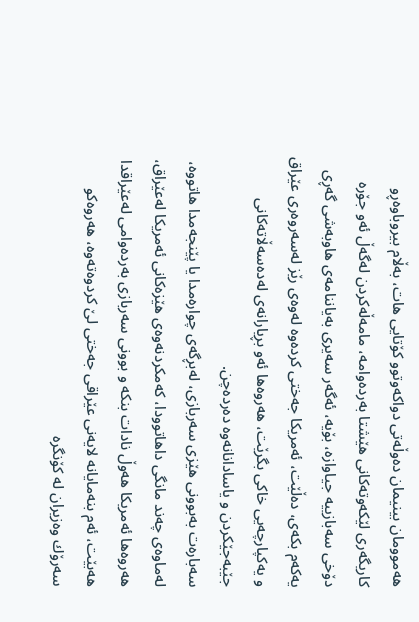هه‌موومان بینیمان ده‌وڵه‌تی دواكه‌وتوو كۆتایی هات، به‌ڵام بیروباوه‌ڕو كاریگه‌ری لێكه‌وته‌كانی هێشتا به‌رده‌وامه‌، مامه‌ڵه‌كردن له‌گه‌ڵ ئه‌و جۆره‌ دۆخی سه‌بازییه‌ جیاوازه‌، بۆیه‌، ئه‌گه‌ر سه‌یری به‌یاننامه‌ی هاوبه‌شی گه‌ڕی یه‌كه‌م بكه‌ی، ده‌ڵێت، ئه‌مریكا جه‌ختی كرده‌وه‌ له‌وه‌ی رێز له‌سه‌روه‌ری عێراق و یه‌كپارچه‌یی خاكی بگرێت، هه‌روه‌ها ئه‌و بڕیارانه‌ی له‌ده‌سه‌ڵاته‌كانی جێبه‌جێكردن و یاسادانانه‌وه‌ ده‌رده‌چن.
سه‌باره‌ت به‌بوونی هێزی سه‌ربازی، له‌بڕگه‌ی چواره‌مدا یا پێنجه‌مدا هاتووه‌، له‌ماوه‌ی چه‌ند مانگی داهاتوودا، كه‌مكردنه‌وه‌ی هێزه‌كانی ئه‌مریكا له‌عێراق، هه‌روه‌ها ئه‌مریكا هه‌وڵ نادات بنكه‌ و بوونی سه‌ربازی به‌رده‌وامی له‌عێراقدا هه‌بێت، ئه‌م بنه‌مایانه‌ لایه‌نی عێراقی جه‌ختی لێ كردوه‌ته‌وه‌، هه‌روه‌كو سه‌رۆك وه‌زیران له‌ كۆنگره‌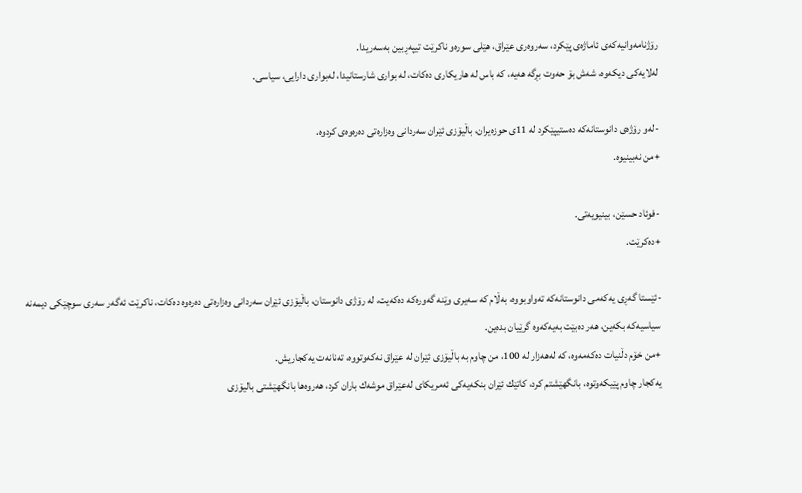رۆژنامه‌وانیه‌كه‌ی ئاماژه‌ی پێكرد، سه‌روه‌ری عێراق، هێلی سوره‌و ناكرێت تیپه‌ڕبین به‌سه‌ریدا.
له‌لایه‌كی دیكه‌وه‌، شه‌ش بۆ حه‌وت بڕگه‌ هه‌یه‌، كه‌ باس له‌ هاریكاری ده‌كات، له‌ بواری شارستانیدا، له‌بواری دارایی، سیاسی.

-له‌و رۆژه‌ی دانوستانه‌كه‌ ده‌ستیپێكرد له‌ 11ی حوزه‌یران، باڵیۆزی ئێران سه‌ردانی وه‌زاره‌تی ده‌ره‌وه‌ی كردوه‌.
+من نه‌بینیوه‌.

-فوئاد حسێن، بینیویه‌تی.
+ده‌كرێت.

-ئێستا گه‌ڕی یه‌كه‌می دانوستانه‌كه‌ ته‌واوبووه‌، به‌ڵام كه‌ سه‌یری وێنه‌ گه‌وره‌كه‌ ده‌كه‌یت، له‌ رۆژی دانوستان، باڵیۆزی ئێران سه‌ردانی وه‌زاره‌تی ده‌ره‌وه‌ ده‌كات، ناكرێت ئه‌گه‌ر سه‌ری سوچێكی دیمه‌نه‌ سیاسیه‌كه‌ بكه‌ین، هه‌ر ده‌بێت به‌یه‌كه‌وه‌ گرێیان بده‌ین.
+من خۆم دڵنیات ده‌كه‌مه‌وه‌، كه‌ له‌هه‌زار له‌ 100، من چاوم به‌ باڵیۆزی ئێران له‌ عێراق نه‌كه‌وتووه‌، ته‌نانه‌ت یه‌كجاریش.
یه‌كجار چاوم پێیكه‌وتوه‌، بانگهێشتم كرد، كاتێك ئێران بنكه‌یه‌كی ئه‌مریكای له‌عێراق موشه‌ك باران كرد، هه‌روه‌ها بانگهێشتی بالیۆزی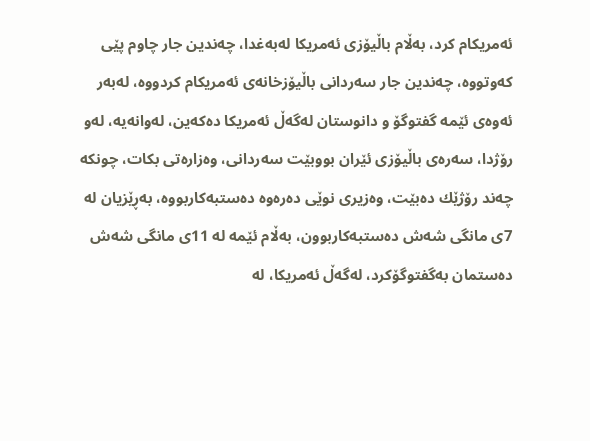ئه‌مریكام كرد، به‌ڵام باڵیۆزی ئه‌مریكا له‌به‌غدا، چه‌ندین جار چاوم پێی كه‌وتووه، چه‌ندین جار سه‌ردانی باڵیۆزخانه‌ی ئه‌مریكام كردووه‌‌، له‌به‌ر ئه‌وه‌ی ئێمه‌ گفتوگۆ و دانوستان له‌گه‌ڵ ئه‌مریكا ده‌كه‌ین، له‌وانه‌یه‌، له‌و رۆژدا، سه‌ره‌ی باڵیۆزی ئێران بووبێت سه‌ردانی، وه‌زاره‌تی بكات، چونكه‌ چه‌ند رۆژێك ده‌بێت، وه‌زیری نوێی ده‌ره‌وه‌ ده‌ستبه‌كاربووه‌، به‌ڕێزیان له‌ 7ی مانگی شه‌ش ده‌ستبه‌كاربوون، به‌ڵام ئێمه‌ له‌ 11ی مانگی شه‌ش ده‌ستمان به‌گفتوگۆكرد، له‌گه‌ڵ ئه‌مریكا، له‌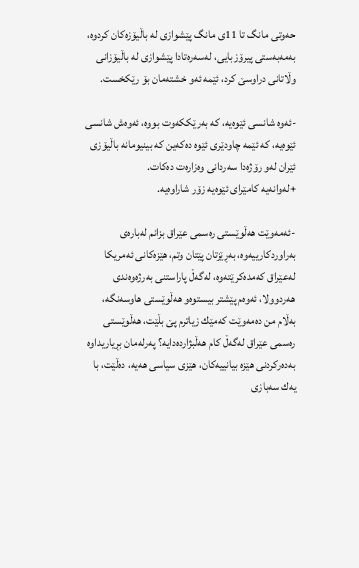حه‌وتی مانگ تا 11ی مانگ پێشوازی له‌ باڵیۆزه‌كان كردوه‌، به‌مه‌به‌ستی پیرۆزبایی، له‌سه‌ره‌تادا پێشوازی له‌ باڵیۆزانی وڵاتانی دراوسێ كرد، ئێمه‌ ئه‌و خشته‌مان بۆ رێكخست.

-ئه‌وه‌ شانسی ئێوه‌یه‌، كه‌ به‌رێككه‌وت بووه‌، ئه‌وه‌ش شانسی ئێوه‌یه‌، كه‌ ئێمه‌ چاودێری ئێوه‌ ده‌كه‌ین كه‌ بینیومانه‌ باڵیۆزی ئێران له‌و رۆژه‌دا سه‌ردانی وه‌زاره‌ت ده‌كات.
+له‌وانه‌یه‌ كامێرای ئێوه‌یه‌ زۆر شاراوه‌یه‌.

-ئه‌مه‌وێت هه‌ڵوێستی ره‌سمی عێراق بزانم له‌باره‌ی به‌راورد‌كارییه‌وه‌، به‌ڕێزتان پێتان وتم، هێزه‌كانی ئه‌مریكا له‌عێراق كه‌مده‌كرێته‌وه‌، له‌گه‌ڵ پاراستنی به‌رژه‌وه‌ندی هه‌ردوولا، ئه‌وه‌م پێشتر بیستوه‌و هه‌ڵوێستی هاوسه‌نگه‌، به‌ڵام من ده‌مه‌وێت كه‌مێك زیاترم پێ بڵێت، هه‌ڵوێستی ره‌سمی عێراق له‌گه‌ڵ كام هه‌ڵبژارده‌دایه‌؟ په‌رله‌مان بڕیاریداوه‌ به‌ده‌ركردنی هێزه‌ بیانییه‌كان، هێزی سیاسی هه‌یه‌، ده‌ڵێت، با یه‌ك سه‌بازی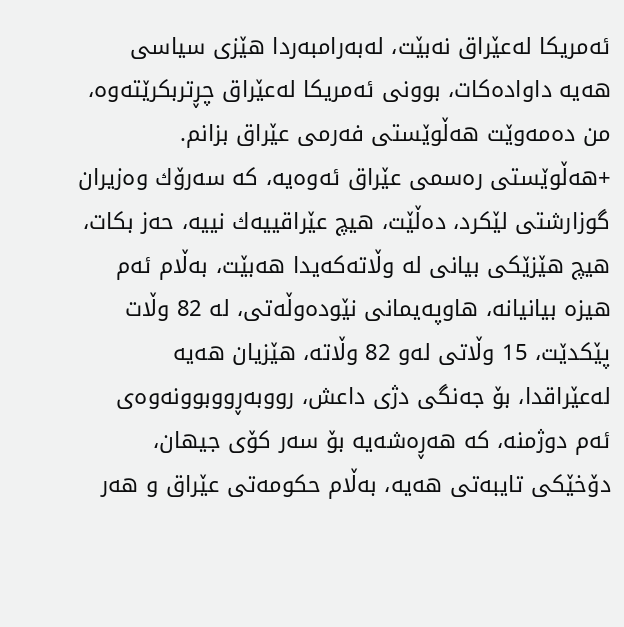ئه‌مریكا له‌عێراق نه‌بێت، له‌به‌رامبه‌ردا هێزی سیاسی هه‌یه‌ داواده‌كات، بوونی ئه‌مریكا له‌عێراق چڕتربكرێته‌وه‌، من ده‌مه‌وێت هه‌ڵوێستی فه‌رمی عێراق بزانم.
+هه‌ڵوێستی ره‌سمی عێراق ئه‌وه‌یه‌، كه‌ سه‌رۆك وه‌زیران گوزارشتی لێكرد، ده‌ڵێت، هیچ عێراقییه‌ك نییه‌، حه‌ز بكات، هیچ هێزێكی بیانی له‌ وڵاته‌كه‌یدا هه‌بێت، به‌ڵام ئه‌م هیزه‌ بیانیانه‌، هاوپه‌یمانی نێوده‌وڵه‌تی، له‌ 82 وڵات پێكدێت، 15 وڵاتی له‌و 82 وڵاته‌، هێزیان هه‌یه‌ له‌عێراقدا، بۆ جه‌نگی دژی داعش، رووبه‌ڕووبوونه‌وه‌ی ئه‌م دوژمنه‌، كه‌ هه‌ڕه‌شه‌یه‌‌ بۆ سه‌ر كۆی جیهان، دۆخێكی تایبه‌تی هه‌یه‌، به‌ڵام حكومه‌تی عێراق و هه‌ر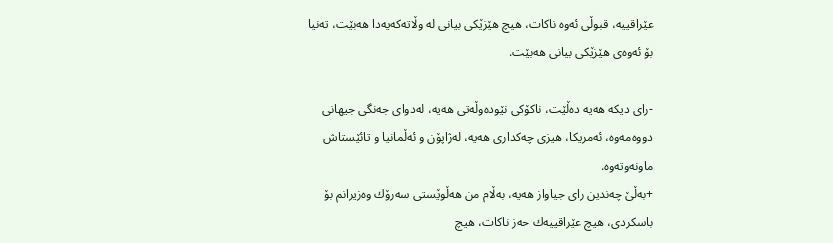عێراقییه‌، قبوڵی ئه‌وه‌ ناكات، هیچ هێزێكی بیانی له‌ وڵاته‌كه‌یه‌دا هه‌بێت، ته‌نیا بۆ ئه‌وه‌ی هێزێكی بیانی هه‌بێت.

-رای دیكه‌ هه‌یه‌ ده‌ڵێت، ناكۆكی نێوده‌وڵه‌تی هه‌یه‌، له‌دوای جه‌نگی جیهانی دووه‌مه‌وه‌، ئه‌مریكا، هیزی چه‌كداری هه‌یه‌، له‌ژاپۆن و ئه‌ڵمانیا و تائێستاش ماونه‌وته‌وه‌.
+به‌ڵێ چه‌ندین رای جیاواز هه‌یه‌، به‌ڵام من هه‌ڵوێستی سه‌رۆك وه‌زیرانم بۆ باسكردی، هیچ عێراقییه‌ك حه‌ز ناكات، هیچ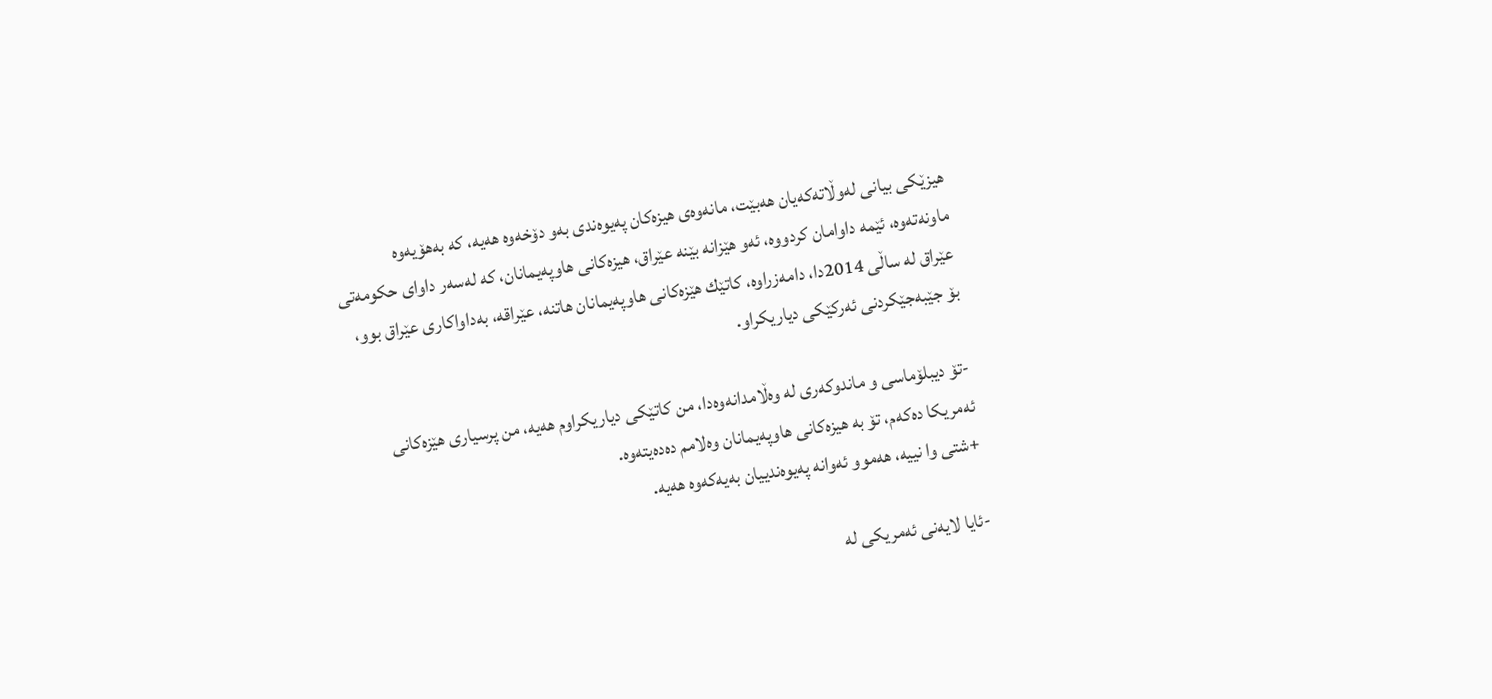هیزێكی بیانی له‌وڵاته‌كه‌یان هه‌بێت، مانه‌وه‌ی هیزه‌كان په‌یوه‌ندی به‌و دۆخه‌وه‌ هه‌یه‌، كه‌ به‌هۆیه‌وه‌ ماونه‌ته‌وه‌، ئێمه‌ داوامان كردووه‌، ئه‌و هێزانه‌ بێنه‌ عێراق، هیزه‌كانی هاوپه‌یمانان، كه‌ له‌سه‌ر داوای حكومه‌تی عێراق له‌ ساڵی 2014دا، دامه‌زراوه‌، كاتێك هێزه‌كانی هاوپه‌یمانان هاتنه‌، عێراقه‌، به‌داواكاری عێراق بوو، بۆ جێبه‌جێكردنی ئه‌ركێكی دیاریكراو.

-تۆ دیبلۆماسی و ماندوكه‌ری له‌ وه‌ڵامدانه‌وه‌دا، من كاتێكی دیاریكراوم هه‌یه‌، من پرسیاری هێزه‌كانی ئه‌مریكا ده‌كه‌م، تۆ به‌ هیزه‌كانی هاوپه‌یمانان وه‌لامم ده‌ده‌یته‌وه‌.
+شتی وا نییه‌، هه‌موو ئه‌وانه‌ په‌یوه‌ندییان به‌یه‌كه‌وه‌ هه‌یه‌.

-ئایا لایه‌نی ئه‌مریكی له‌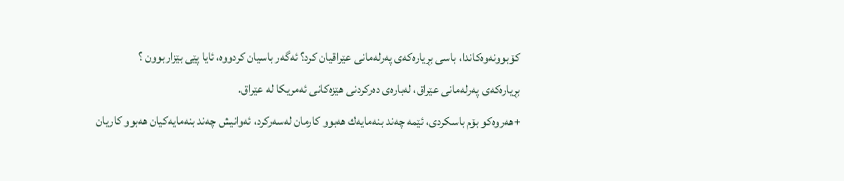كۆبوونه‌وه‌كاندا، باسی بڕیاره‌كه‌ی په‌رله‌مانی عێراقیان كرد؟ ئه‌گه‌ر باسیان كردووه‌، ئایا پێی بێزاربوون ؟
بڕیاره‌كه‌ی په‌رله‌مانی عێراق، له‌باره‌ی ده‌ركردنی هێزه‌كانی ئه‌مریكا له‌ عێراق.
+هه‌روه‌كو بۆم باسكردی، ئێمه‌ چه‌ند بنه‌مایه‌ك هه‌بوو كارمان له‌سه‌ركرد، ئه‌وانیش چه‌ند بنه‌مایه‌كیان هه‌بوو كاریان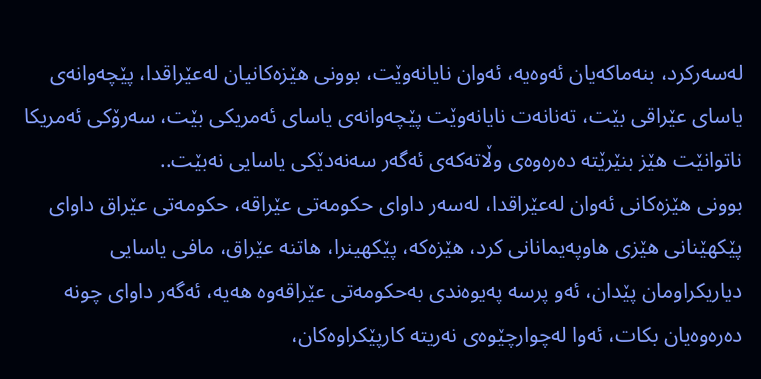له‌سه‌ركرد، بنه‌ماكه‌یان ئه‌وه‌یه‌، ئه‌وان نایانه‌وێت، بوونی هێزه‌كانیان له‌عێراقدا، پێچه‌وانه‌ی یاسای عێراقی بێت، ته‌نانه‌ت نایانه‌وێت پێچه‌وانه‌ی یاسای ئه‌مریكی بێت، سه‌رۆكی ئه‌مریكا ناتوانێت هێز بنێرێته‌ ده‌ره‌وه‌ی وڵاته‌كه‌ی ئه‌گه‌ر سه‌نه‌د‌ێكی یاسایی نه‌بێت..
بوونی هێزه‌كانی ئه‌وان له‌عێراقدا، له‌سه‌ر داوای حكومه‌تی عێراقه‌، حكومه‌تی عێراق داوای پێكهێنانی هێزی هاوپه‌یمانانی كرد، هێزه‌كه‌، پێكهینرا، هاتنه‌ عێراق، مافی یاسایی دیاریكراومان پێدان، ئه‌و پرسه‌ په‌یوه‌ندی به‌حكومه‌تی عێراقه‌وه‌ هه‌یه‌، ئه‌گه‌ر داوای چونه‌ ده‌ره‌وه‌یان بكات، ئه‌وا له‌چوارچێوه‌ی نه‌ریته‌ كارپێكراوه‌كان،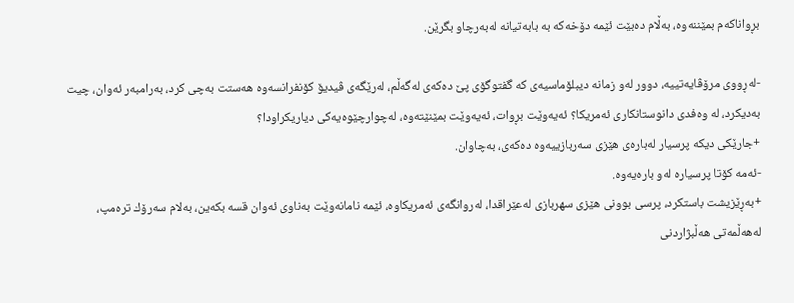بڕواناكه‌م بمێننه‌وه‌، به‌ڵام ده‌بێت ئێمه‌ دۆخه‌كه‌ به‌ بابه‌تیانه‌ له‌به‌رچاو بگرێن.

-له‌ڕووی مرۆڤایه‌تییه‌، دوور له‌و زمانه‌ دیبلۆماسیه‌ی كه‌ گفتوگۆی پێ ده‌كه‌ی له‌گه‌ڵم، له‌رێگه‌ی ڤیدیۆ كۆنفرانسه‌وه‌ هه‌ستت به‌چی كرد، به‌رامبه‌ر ئه‌وان، چیت به‌دیكرد، له‌ وه‌فدی دانوستانكاری ئه‌مریكا؟ ئه‌یه‌وێت بڕوات، ئه‌یه‌وێت بمێنێته‌وه‌، له‌چوارچێوه‌یه‌كی دیاریكراودا؟
+جارێكی دیكه‌ پرسیار له‌باره‌ی هێزی سه‌ربازییه‌وه‌ ده‌كه‌ی، به‌چاوان.
-ئه‌مه‌ كۆتا پرسیاره‌ له‌و باره‌یه‌وه‌.
+به‌ڕێزیشت باستكرد، پرسی بوونی هێزی سهر‌بازی له‌عێراقدا، له‌روانگه‌ی ئه‌مریكاوه‌، ئێمه‌ نامانه‌وێت به‌ناوی ئه‌وان قسه‌ بكه‌ین، به‌لام سه‌رۆك تره‌مپ، له‌هه‌ڵمه‌تی هه‌ڵبژاردنی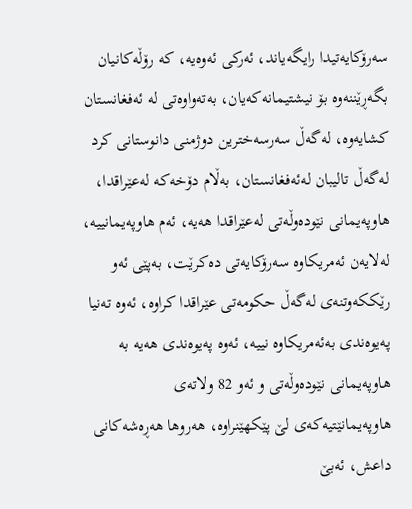سه‌رۆكایه‌تیدا رایگه‌یاند، ئه‌ركی ئه‌وه‌یه‌، كه‌ رۆڵه‌كانیان بگه‌ڕێننه‌وه‌ بۆ نیشتیمانه‌كه‌یان، به‌ته‌واوه‌تی له‌ ئه‌فغانستان كشایه‌وه‌، له‌گه‌ڵ سه‌رسه‌خترین دوژمنی دانوستانی كرد له‌گه‌ڵ تالیبان له‌ئه‌فغانستان، به‌ڵام دۆخه‌كه‌ له‌عێراقدا، هاوپه‌یمانی نێوده‌وڵه‌تی له‌عێراقدا هه‌یه‌، ئه‌م هاوپه‌یمانییه‌، له‌لایه‌ن ئه‌مریكاوه‌ سه‌رۆكایه‌تی ده‌كرێت، به‌پێی ئه‌و رێككه‌وتنه‌ی له‌گه‌ڵ حكومه‌تی عێراقدا كراوه‌، ئه‌وه‌ ته‌نیا په‌یوه‌ندی به‌ئه‌مریكاوه‌ نییه‌، ئه‌وه‌ په‌یوه‌ندی هه‌یه‌ به‌ هاوپه‌یمانی نێوده‌وڵه‌تی و ئه‌و 82 ولاته‌ی هاوپه‌یمانێتیه‌كه‌ی لێ پێكهێنراوه‌، هه‌روها هه‌ڕه‌شه‌كانی داعش، ئه‌بێ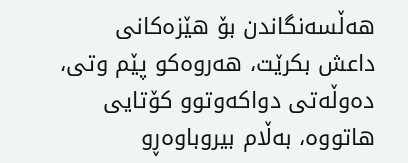هه‌ڵسه‌نگاندن بۆ هێزه‌كانی داعش بكرێت، هه‌روه‌كو پێم وتی، ده‌وڵه‌تی دواكه‌وتوو كۆتایی هاتووه‌، به‌ڵام بیروباوه‌ڕو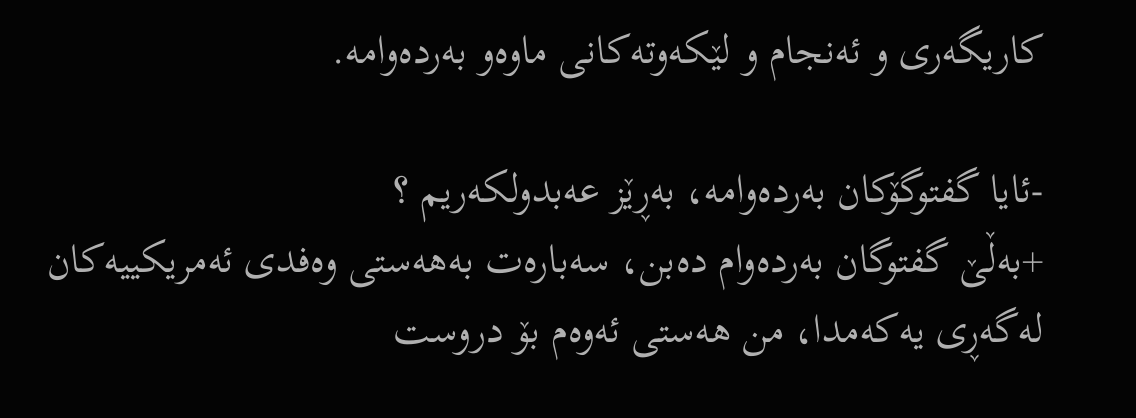كاریگه‌ری و ئه‌نجام و لێكه‌وته‌كانی ماوه‌و به‌رده‌وامه‌.

-ئایا گفتوگۆكان به‌رده‌وامه، به‌ڕێز عه‌بدولكه‌ریم‌ ؟
+به‌ڵێ گفتوگان به‌رده‌وام ده‌بن، سه‌باره‌ت به‌هه‌ستی وه‌فدی ئه‌مریكییه‌كان له‌گه‌ڕی یه‌كه‌مدا، من هه‌ستی ئه‌وه‌م بۆ دروست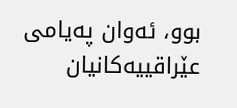بوو، ئه‌وان په‌یامی عێراقییه‌كانیان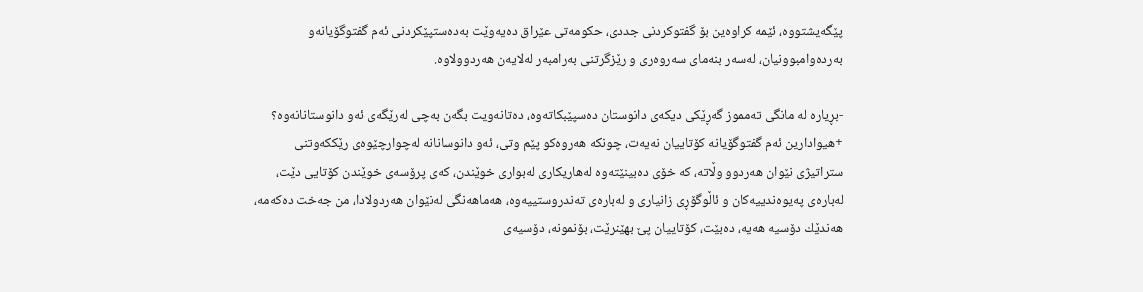پێگه‌یشتووه‌، ئێمه‌ كراوه‌ین بۆ گفتوكردنی جددی، حكومه‌تی عێراق ده‌یه‌وێت به‌ده‌ستپێكردنی ئه‌م گفتوگۆیانه‌و به‌رده‌وامبوونیان، له‌سه‌ر بنه‌مای سه‌روه‌ری و رێزگرتنی به‌رامبه‌ر له‌لایه‌ن هه‌ردوولاوه‌.

-بڕیاره‌ له‌ مانگی ته‌مموز گه‌ڕێكی دیكه‌ی دانوستان ده‌سپێبكاته‌وه‌، ده‌تانه‌ویت بگه‌ن به‌چی له‌رێگه‌ی ئه‌و دانوستانانه‌وه‌؟
+هیوادارین ئه‌م گفتوگۆیانه‌ كۆتاییان نه‌یه‌ت، چونكه‌ هه‌روه‌كو پێم وتی، ئه‌و دانوسانانه‌ له‌چوارچێوه‌ی رێككه‌وتنی ستراتیژی نێوان هه‌ردوو وڵاته، كه‌ خۆی ده‌بینێته‌وه‌ له‌هاریكاری له‌بواری خوێندن، كه‌ی پرۆسه‌ی خوێندن كۆتایی دێت، له‌باره‌ی په‌یوه‌ندییه‌كان و ئاڵوگۆڕی زانیاری و له‌باره‌ی ته‌ندروستییه‌وه‌، هه‌ماهه‌نگی له‌نێوان هه‌ردولادا، من جه‌خت ده‌كه‌مه‌، هه‌ندێك دۆسیه‌ هه‌یه‌، ده‌بێت، كۆتاییان پێ بهێنرێت، بۆنمونه‌، دۆسیه‌ی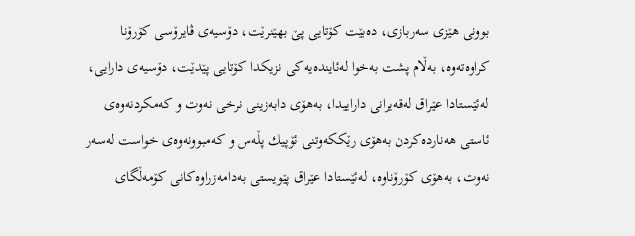بوونی هێزی سه‌ربازی، ده‌بێت كۆتایی پێ بهێنرێت، دۆسیه‌ی ڤایرۆسی كۆرۆنا كراوه‌ته‌وه‌، به‌ڵام پشت به‌خوا له‌ئاینده‌یه‌كی نزیكدا كۆتایی پێدێت، دۆسیه‌ی دارایی، له‌ئێستادا عێراق له‌قه‌یرانی داراییدا، به‌هۆی دابه‌زینی نرخی نه‌وت و كه‌مكردنه‌وه‌ی ئاستی هه‌نارده‌كردن به‌هۆی رێككه‌وتنی ئۆپیك پڵه‌س و كه‌مبوونه‌وه‌ی خواست له‌سه‌ر نه‌وت، به‌هۆی كۆرۆناوه‌، له‌ئێستادا عێراق پێویستی به‌دامه‌زراوه‌كانی‌ كۆمه‌ڵگای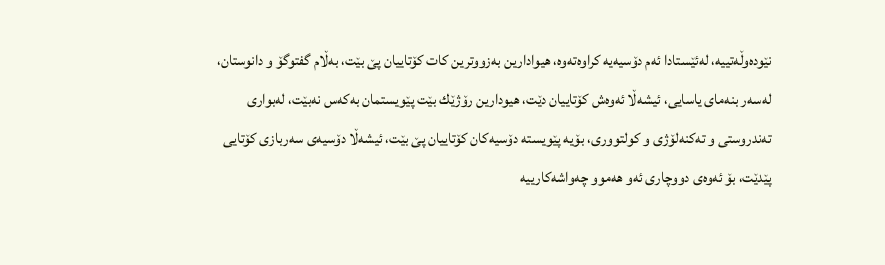نێوده‌وڵه‌تییه‌، له‌ئێستادا ئه‌م دۆسیه‌یه‌ كراوه‌ته‌وه‌، هیوادارین به‌زووترین كات كۆتاییان پێ بێت، به‌ڵام گفتوگۆ و دانوستان، له‌سه‌ر بنه‌مای یاسایی، ئیشه‌ڵا ئه‌وه‌ش كۆتاییان دێت، هیودارین رۆژێك بێت پێویستمان به‌كه‌س نه‌بێت، له‌بواری ته‌ندروستی و ته‌كنه‌لۆژی و كولتووری، بۆیه‌ پێویسته‌ دۆسیه‌كان كۆتاییان پێ بێت، ئیشه‌ڵا دۆسیه‌ی سه‌ربازی كۆتایی پێدێت، بۆ ئه‌وه‌ی دووچاری ئه‌و هه‌موو چه‌واشه‌كارییه‌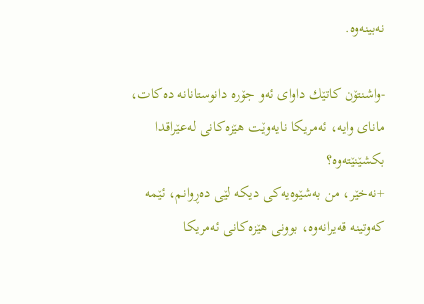نه‌بینه‌وه‌.

-واشنتۆن كاتێك داوای ئه‌و جۆره‌ دانوستانانه‌ ده‌كات، مانای وایه‌، ئه‌مریكا نایه‌وێت هێزه‌كانی له‌عێراقدا بكشێنێته‌وه‌؟
+نه‌خێر، من به‌شێوه‌یه‌كی دیكه‌ لێی ده‌ڕوانم، ئێمه‌ كه‌وتینه‌ قه‌یرانه‌وه‌، بوونی هێزه‌كانی ئه‌مریكا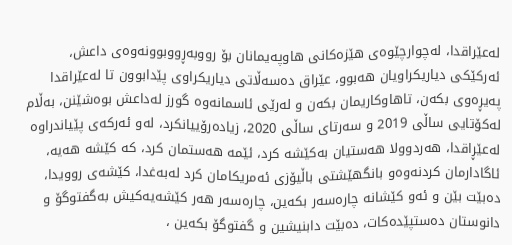له‌عێراقدا، له‌چوارچێوه‌ی هێزه‌كانی هاوپه‌یمانان بۆ رووبه‌ڕووبوونه‌وه‌ی داعش، ئه‌ركێكی دیاریكراویان هه‌بوو، عێراق ده‌سه‌ڵاتی دیاریكراوی پێدابوون تا له‌عێراقدا په‌یڕه‌وی بكه‌ن، تاهاوكاریمان بكه‌ن و له‌رێی ئاسمانه‌وه‌ گورز له‌داعش بوه‌شێنن، به‌ڵام له‌كۆتایی ساڵی 2019 و سه‌رتای ساڵی 2020، زیاده‌رۆییانكرد، له‌و ئه‌ركه‌ی پێیاندراوه‌ له‌عێڕاقدا، هه‌ردوولا هه‌ستیان به‌كێشه‌ كرد، ئێمه‌ هه‌ستمان كرد، كه‌ كێشه‌ هه‌یه‌، ئاگادارمان كردنه‌وه‌و بانگهێشتی باڵیۆزی ئه‌مریكامان كرد له‌به‌غدا، كێشه‌ی روویدا، ده‌بێت بێن و ئه‌و كێشانه‌ چاره‌سه‌ر بكه‌ین، چاره‌سه‌ر هه‌ر كێشه‌یه‌كیش به‌گفتوگۆ و دانوستان ده‌ستپێده‌كات، ده‌بێت دابنیشین و گفتوگۆ بكه‌ین ،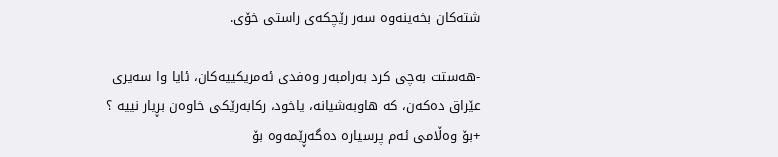شته‌كان بخه‌ینه‌وه‌ سه‌ر رێچكه‌ی راستی خۆی.

-هه‌ستت به‌چی كرد به‌رامبه‌ر وه‌فدی ئه‌مریكییه‌كان، ئایا وا سه‌یری عێراق ده‌كه‌ن، كه‌ هاوبه‌شیانه‌، یاخود، ركابه‌رێكی خاوه‌ن بڕیار نییه‌ ؟
+بۆ وه‌ڵامی ئه‌م پرسیاره‌ ده‌گه‌ڕێمه‌وه‌ بۆ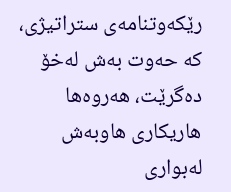رێكه‌وتنامه‌ی ستراتیژی، كه‌ حه‌وت به‌ش له‌خۆ ده‌گرێت، هه‌روه‌ها هاریكاری هاوبه‌ش له‌بواری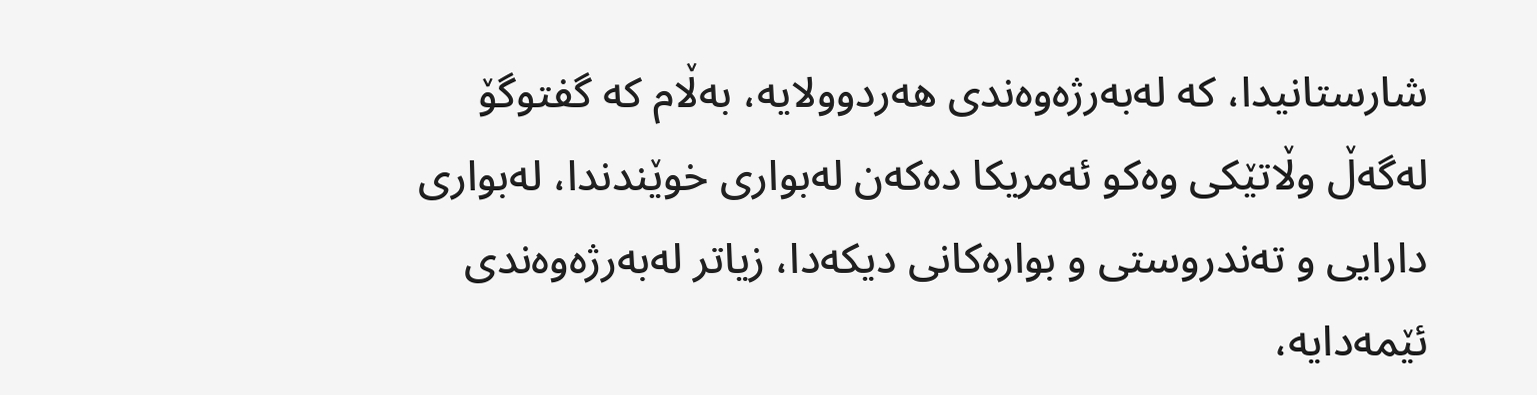شارستانیدا، كه‌ له‌به‌رژه‌وه‌ندی هه‌ردوولایه‌، به‌ڵام كه‌ گفتوگۆ له‌گه‌ڵ وڵاتێكی وه‌كو ئه‌مریكا ده‌كه‌ن له‌بواری خوێندندا، له‌بواری دارایی و ته‌ندروستی و بواره‌كانی دیكه‌دا، زیاتر له‌به‌رژه‌وه‌ندی ئێمه‌دایه‌،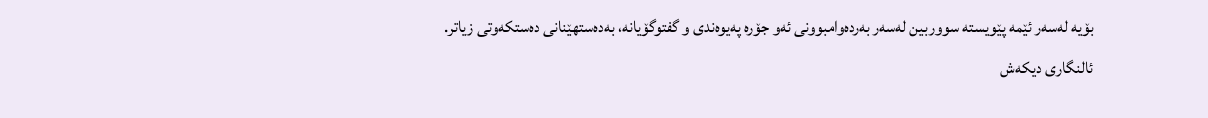بۆیه‌ له‌سه‌ر ئێمه‌ پێویسته‌ سووربین له‌سه‌ر به‌رده‌وامبوونی ئه‌و جۆره‌ په‌یوه‌ندی و گفتوگۆیانه‌، به‌ده‌ستهێنانی ده‌ستكه‌وتی زیاتر.
ئالنگاری دیكه‌ش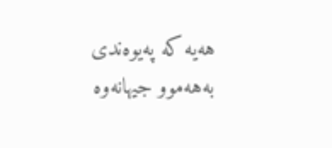هه‌یه‌ كه‌ په‌یوه‌ندی به‌هه‌موو جیهانه‌وه‌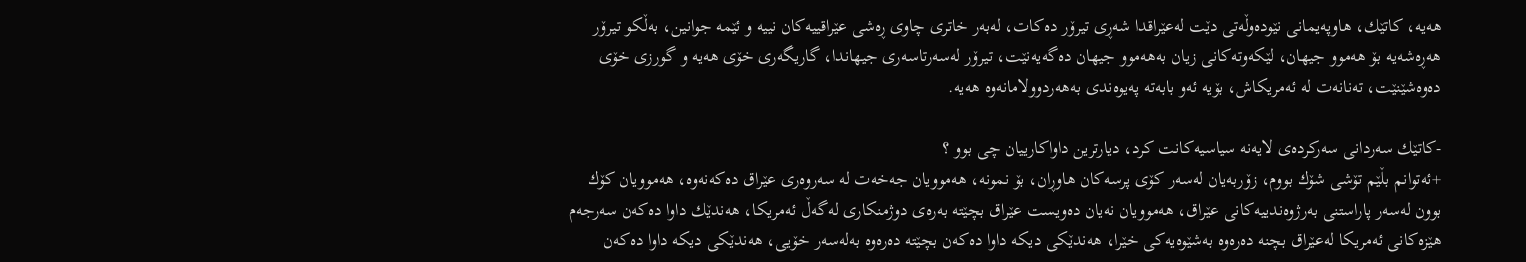هه‌یه‌، كاتێك، هاوپه‌یمانی نێوده‌وڵه‌تی دێت له‌عێراقدا شه‌ڕی تیرۆر ده‌كات، له‌به‌ر خاتری چاوی ڕه‌شی عێراقییه‌كان نییه‌ و ئێمه‌ جوانین، به‌ڵكو تیرۆر هه‌ڕه‌شه‌یه‌ بۆ هه‌موو جیهان، لێكه‌وته‌كانی زیان به‌هه‌موو جیهان ده‌گه‌یه‌نێت، تیرۆر له‌سه‌رتاسه‌ری جیهاندا، گاریگه‌ری خۆی هه‌یه‌ و گورزی خۆی ده‌وه‌شێنێت، ته‌نانه‌ت له ‌ئه‌مریكاش، بۆیه‌ ئه‌و بابه‌ته‌ په‌یوه‌ندی به‌هه‌ردوولامانه‌وه‌ هه‌یه‌.

-كاتێك سه‌ردانی سه‌ركرده‌ی لایه‌نه‌ سیاسیه‌كانت كرد، دیارترین داواكارییان چی بوو ؟
+ئه‌توانم بڵێم تۆشی شۆك بووم، زۆربه‌یان له‌سه‌ر كۆی پرسه‌كان هاوڕان، بۆ نمونه‌، هه‌موویان جه‌خه‌ت له‌ سه‌روه‌ری عێراق ده‌كه‌نه‌وه‌، هه‌موویان كۆك بوون له‌سه‌ر پاراستنی به‌رژوه‌ندییه‌كانی عێراق، هه‌موویان نه‌یان ده‌ویست عێراق بچێته‌ به‌ره‌ی دوژمنكاری له‌گه‌ڵ ئه‌مریكا، هه‌ندێك داوا ده‌كه‌ن سه‌رجه‌م هێزه‌كانی ئه‌مریكا له‌عێراق بچنه‌ ده‌ره‌وه‌ به‌شێوه‌یه‌كی خێرا، هه‌ندێكی دیكه‌ داوا ده‌كه‌ن بچێته‌ ده‌ره‌وه‌ به‌له‌سه‌ر خۆیی، هه‌ندێكی دیكه‌ داوا ده‌كه‌ن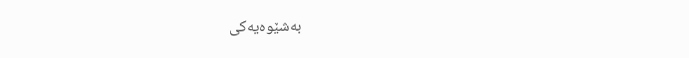به‌شێوه‌یه‌كی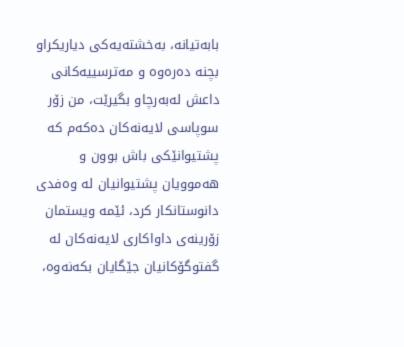بابه‌تیانه‌، به‌خشته‌یه‌كی دیاریكراو بچنه‌ ده‌ره‌وه‌ و مه‌ترسییه‌كانی داعش له‌به‌رچاو بگیرێت، من زۆر سوپاسی لایه‌نه‌كان ده‌كه‌م كه‌ پشتیوانێكی باش بوون و هه‌موویان پشتیوانیان له‌ وه‌فدی دانوستانكار كرد، ئێمه‌ ویستمان زۆرینه‌ی داواكاری لایه‌نه‌كان له‌ گفتوگۆكانیان جێگایان بكه‌نه‌وه‌،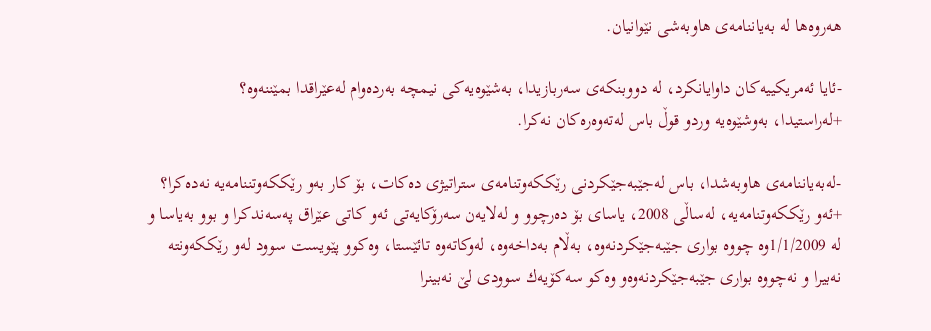هه‌روه‌ها له‌ به‌یاننامه‌ی هاوبه‌شی نێوانیان.

-ئایا ئه‌مریكییه‌كان داوایانكرد، له‌ دووبنكه‌ی سه‌ربازیدا، به‌شێوه‌یه‌كی نیمچه‌ به‌رده‌وام له‌عێراقدا بمێننه‌وه‌؟
+له‌راستیدا، به‌وشێوه‌یه‌ وردو قوڵ باس له‌ته‌وه‌ره‌كان نه‌كرا.

-له‌به‌یاننامه‌ی هاوبه‌شدا، باس له‌جێبه‌جێكردنی رێككه‌وتنامه‌ی ستراتیژی ده‌كات، بۆ كار به‌و رێككه‌وتننامه‌یه‌ نه‌ده‌كرا؟
+ئه‌و رێككه‌وتنامه‌یه‌، له‌ساڵی 2008، یاسای بۆ ده‌رچوو و له‌لایه‌ن سه‌رۆكایه‌تی ئه‌و كاتی عێراق په‌سه‌ندكرا و بوو به‌یاسا و له‌ 1/1/2009وه‌ چووه‌ بواری جێبه‌جێكردنه‌وه‌، به‌ڵام به‌داخه‌وه‌، له‌وكاته‌وه‌ تائێستا، وه‌كوو پێویست سوود له‌و رێككه‌ونته‌ نه‌بیرا و نه‌چووه‌ بواری جێبه‌جێكردنه‌وه‌و وه‌كو سه‌كۆیه‌ك سوودی لێ نه‌بینرا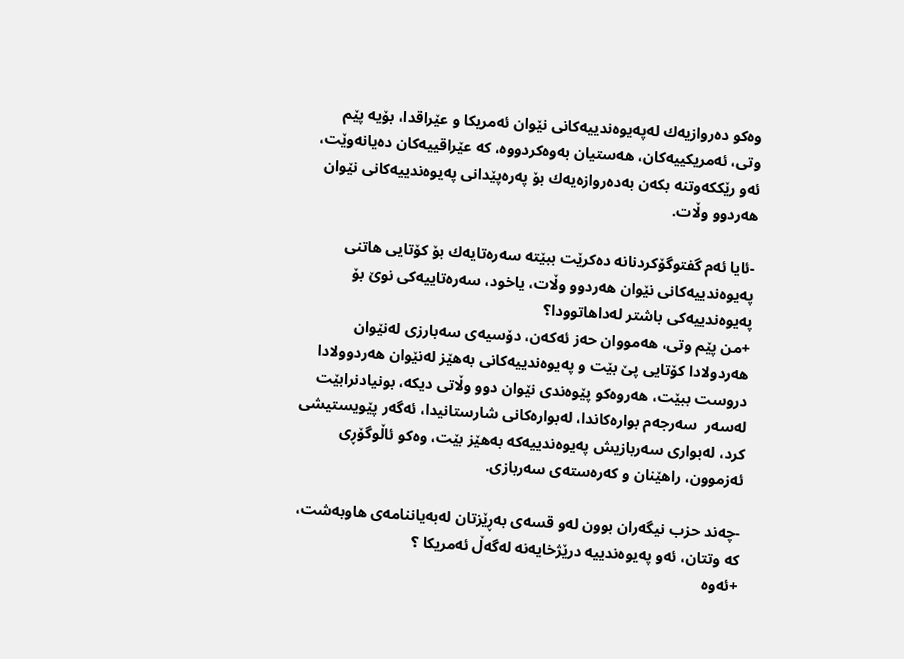وه‌كو ده‌روازیه‌ك له‌په‌یوه‌ندییه‌كانی نێوان ئه‌مریكا و عێراقدا، بۆیه‌ پێم وتی، ئه‌مریكییه‌كان، هه‌ستیان به‌وه‌كردووه‌، كه‌ عێراقییه‌كان ده‌یانه‌وێت، ئه‌و رێككه‌وتنه‌ بكه‌ن به‌ده‌روازه‌یه‌ك بۆ په‌ره‌پێدانی په‌یوه‌ندییه‌كانی نێوان هه‌ردوو وڵات.

-ئایا ئه‌م گفتوگۆكردنانه‌ ده‌كرێت ببێته‌ سه‌ره‌تایه‌ك بۆ كۆتایی هاتنی په‌یوه‌ندییه‌كانی نێوان هه‌ردوو وڵات، یاخود، سه‌ره‌تاییه‌كی نوێ بۆ په‌یوه‌ندییه‌كی باشتر له‌داهاتوودا؟
+من پێم وتی، هه‌مووان حه‌ز ئه‌كه‌ن، دۆسیه‌ی سه‌بارزی له‌نێوان هه‌ردولادا كۆتایی پێ بێت و په‌یوه‌ندییه‌كانی به‌هێز له‌نێوان هه‌ردوولادا دروست ببێت، هه‌روه‌كو پێوه‌ندی نێوان دوو وڵاتی دیكه‌، بونیادنرابێت له‌سه‌ر  سه‌رجه‌م بواره‌كاندا، له‌بواره‌كانی شارستانیدا، ئه‌گه‌ر پێویستیشی كرد، له‌بواری سه‌ربازیش په‌یوه‌ندییه‌كه‌ به‌هێز بێت، وه‌كو ئاڵوگۆڕی ئه‌زموون، راهێنان و كه‌ره‌سته‌ی سه‌ربازی.

-چه‌ند حزب نیگه‌ران بوون له‌و قسه‌ی به‌ڕێزتان له‌به‌یاننامه‌ی هاوبه‌شت، كه‌ وتتان، ئه‌و په‌یوه‌ندییه‌ درێژخایه‌نه‌ له‌گه‌ڵ ئه‌مریكا ؟
+ئه‌وه‌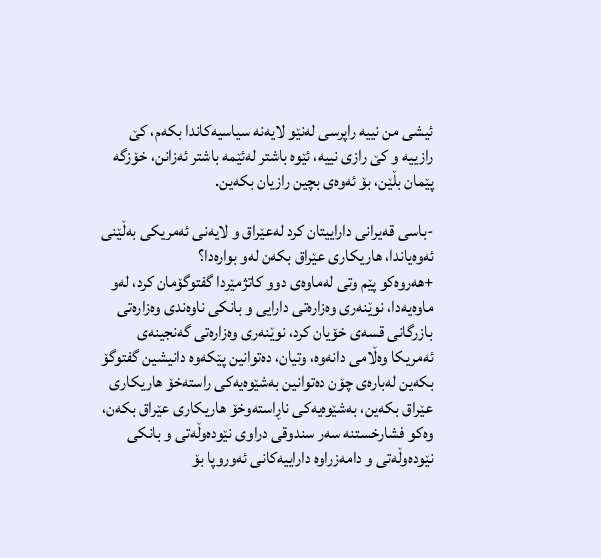ئیشی من نییه‌ راپرسی له‌نێو لایه‌نه‌ سیاسیه‌كاندا بكه‌م، كێ رازییه‌ و كێ رازی نییه‌، ئێوه‌ باشتر له‌ئێمه‌ باشتر ئه‌زانن، خۆزگه‌ پێمان بڵێن، بۆ ئه‌وه‌ی بچین رازیان بكه‌ین.

-باسی قه‌یرانی داراییتان كرد له‌عێراق و لایه‌نی ئه‌مریكی به‌ڵێنی ئه‌وه‌یاندا، هاریكاری عێراق بكه‌ن له‌و بواره‌دا؟
+هه‌روه‌كو پێم وتی له‌ماوه‌ی دوو كاتژمێردا گفتوگۆمان كرد، له‌و ماوه‌یه‌دا، نوێنه‌ری وه‌زاره‌تی دارایی و بانكی ناوه‌ندی وه‌زاره‌تی بازرگانی قسه‌ی خۆیان كرد، نوێنه‌ری وه‌زاره‌تی گه‌نجینه‌ی ئه‌مریكا وه‌ڵامی دانه‌وه‌، وتیان، ده‌توانین پێكه‌وه‌ دانیشین گفتوگۆ بكه‌ین له‌باره‌ی چۆن ده‌توانین به‌شێوه‌یه‌كی راسته‌خۆ هاریكاری عێراق بكه‌ین، به‌شێوه‌یه‌كی ناڕاسته‌وخۆ هاریكاری عێراق بكه‌ن، وه‌كو فشارخستنه‌ سه‌ر سندوقی دراوی نێوده‌وڵه‌تی و بانكی نێوده‌وڵه‌تی و دامه‌زراوه‌ داراییه‌كانی ئه‌وروپا بۆ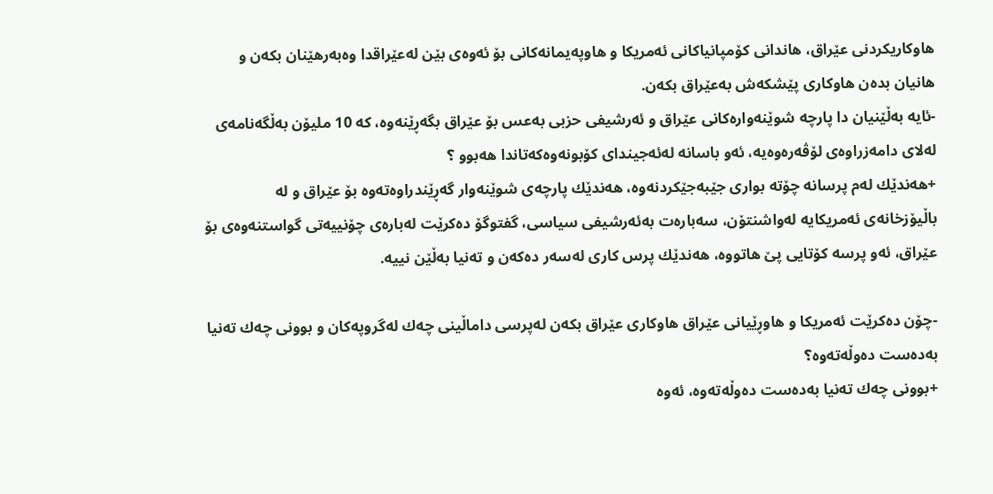هاوكاریكردنی عێراق، هاندانی كۆمپانیاكانی ئه‌مریكا و هاوپه‌یمانه‌كانی بۆ ئه‌وه‌ی بێن له‌عێراقدا وه‌به‌رهێنان بكه‌ن و هانیان بده‌ن هاوكاری پێشكه‌ش به‌عێراق بكه‌ن.
-ئایه‌ به‌ڵێنیان دا پارچه‌ شوێنه‌واره‌كانی عێراق و ئه‌رشیفی حزبی به‌عس بۆ عێراق بگه‌ڕێنه‌وه، كه 10 ملیۆن به‌ڵگه‌نامه‌ی له‌لای دامه‌زراوه‌ی لۆڤه‌ره‌وه‌یه، ئه‌و باسانه‌ له‌ئه‌جیندای كۆبونه‌وه‌كه‌تاندا هه‌بوو‌ ؟
+هه‌ندێك له‌م پرسانه‌ چۆته‌ بواری جێبه‌جێكردنه‌وه‌، هه‌ندێك پارچه‌ی شوێنه‌وار گه‌ڕێندراوه‌ته‌وه‌ بۆ عێراق و له‌ باڵیۆزخانه‌ی ئه‌مریكایه‌ له‌واشنتۆن، سه‌باره‌ت به‌ئه‌رشیفی سیاسی، گفتوگۆ ده‌كرێت له‌باره‌ی چۆنییه‌تی گواستنه‌وه‌ی بۆ عێراق، ئه‌و پرسه‌ كۆتایی پێ هاتووه‌، هه‌ندێك پرس كاری له‌سه‌ر ده‌كه‌ن و ته‌نیا به‌ڵێن نییه‌.

-چۆن ده‌كرێت ئه‌مریكا و هاوڕێیانی عێراق هاوكاری عێراق بكه‌ن له‌پرسی داماڵینی چه‌ك له‌گروپه‌كان و بوونی چه‌ك ته‌نیا به‌ده‌ست ده‌وڵه‌ته‌وه؟
+بوونی چه‌ك ته‌نیا به‌ده‌ست ده‌وڵه‌ته‌وه‌، ئه‌وه‌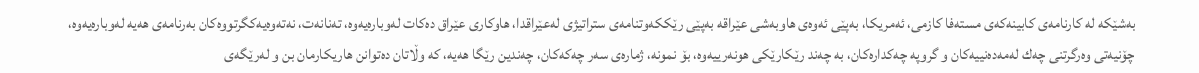به‌شێكه‌ له‌ كارنامه‌ی كابینه‌كه‌ی مسته‌فا كازمی، ئه‌مریكا، به‌پێی ئه‌وه‌ی هاوبه‌شی عێراقه‌ به‌پێی رێككه‌وتنامه‌ی ستراتیژی له‌عێراقدا، هاوكاری عێراق ده‌كات له‌وباره‌یه‌وه‌، ته‌نانه‌ت، نه‌ته‌وه‌یه‌كگرتووه‌كان به‌رنامه‌ی هه‌یه‌ له‌وباره‌یه‌وه‌، چۆنیه‌تی وه‌رگرتنی چه‌ك له‌مه‌ده‌نییه‌كان و گروپه‌ چه‌كداره‌كان، به‌ چه‌ند رێكارێكی هونه‌رییه‌وه‌، بۆ نمونه‌، ژماره‌ی سه‌ر چه‌كه‌كان، چه‌ندین رێگا هه‌یه‌، كه‌ وڵاتان ده‌توانن هاریكارمان بن و له‌رێگه‌ی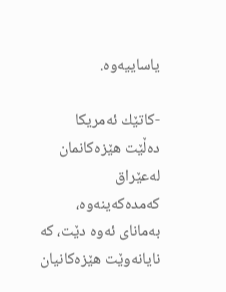یاساییه‌وه‌.

-كاتێك ئه‌مریكا ده‌ڵێت هێزه‌كانمان له‌عێراق كه‌مده‌كه‌ینه‌وه‌، به‌مانای ئه‌وه‌ دێت، كه‌ نایانه‌وێت هێزه‌كانیان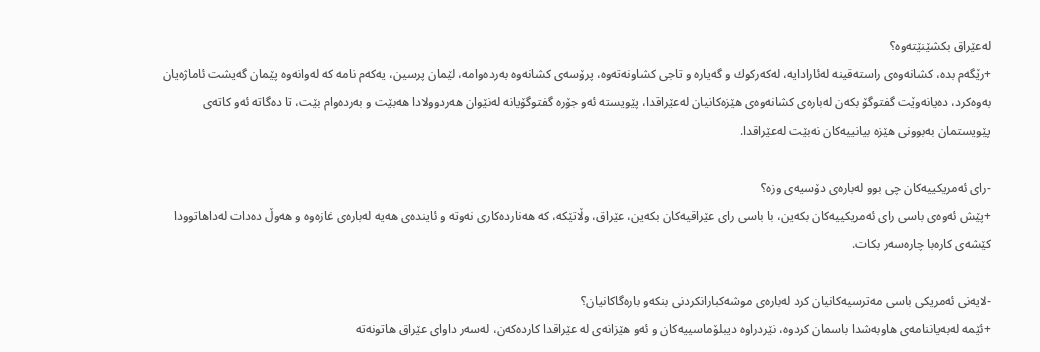له‌عێراق بكشێنێته‌وه‌؟
+رێگه‌م بده‌، كشانه‌وه‌ی راسته‌قینه‌ له‌ئارادایه‌، له‌كه‌ركوك و گه‌یاره‌ و تاجی كشاونه‌ته‌وه‌، پرۆسه‌ی كشانه‌وه‌ به‌رده‌وامه‌، لێمان پرسین، یه‌كه‌م نامه‌ كه‌ له‌وانه‌وه‌ پێمان گه‌یشت ئاماژه‌یان به‌وه‌كرد، ده‌یانه‌وێت گفتوگۆ بكه‌ن له‌باره‌ی كشانه‌وه‌ی هێزه‌كانیان له‌عێراقدا، پێویسته‌ ئه‌و جۆره‌ گفتوگۆیانه‌ له‌نێوان هه‌ردوولادا هه‌بێت و به‌رده‌وام بێت، تا ده‌گاته‌ ئه‌و كاته‌ی پێویستمان به‌بوونی هێزه‌ بیانییه‌كان نه‌بێت له‌عێراقدا.

-رای ئه‌مریكییه‌كان چی بوو له‌باره‌ی دۆسیه‌ی وزه‌؟
+پێش ئه‌وه‌ی باسی رای ئه‌مریكییه‌كان بكه‌ین، با باسی رای عێراقیه‌كان بكه‌ین، عێراق، وڵاتێكه‌، كه‌ هه‌نارده‌كاری نه‌وته‌ و ئاینده‌ی هه‌یه‌ له‌باره‌ی غازه‌وه‌ و هه‌وڵ ده‌دات له‌داهاتوودا كێشه‌ی كاره‌با چاره‌سه‌ر بكات.

-لایه‌نی ئه‌مریكی باسی مه‌ترسیه‌كانیان كرد له‌باره‌ی موشه‌كبارانكردنی بنكه‌و باره‌گاكانیان؟
+ئێمه‌ له‌به‌یاننامه‌ی هاوبه‌شدا باسمان كردوه‌، نێردراوه‌ دیبلۆماسییه‌كان و ئه‌و هێزانه‌ی له‌ عێراقدا كارده‌كه‌ن، له‌سه‌ر داوای عێراق هاتونه‌ته‌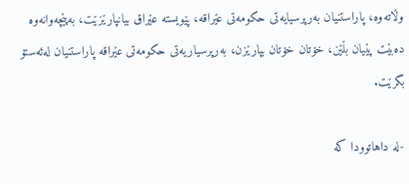وڵاته‌وه‌، پاراستنیان به‌رپرسیایه‌تی حكومه‌تی عێراقه‌، پێویسته‌ عێراق بیانپارێزێت، به‌پێچه‌وانه‌وه‌ ده‌بێت پێیان بڵێن، خۆتان خۆتان بپارێزن، به‌رپرسیاریه‌تی حكومه‌تی عێراقه‌ پاراستنیان له‌ئه‌ستۆ بگرێت.

-له‌ داهاتوودا كه‌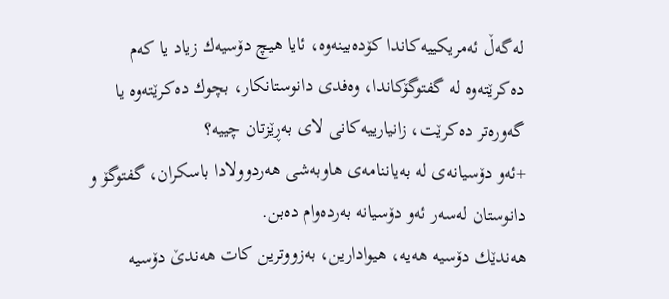له‌گه‌ڵ ئه‌مریكییه‌كاندا كۆده‌بینه‌وه‌، ئایا هیچ دۆسیه‌ك زیاد یا كه‌م ده‌كرێته‌وه‌ له‌ گفتوگۆكاندا، وه‌فدی دانوستانكار، بچوك ده‌كرێته‌وه‌ یا گه‌وره‌تر ده‌كرێت، زانیارییه‌كانی لای به‌ڕێزتان چییه؟
+ئه‌و دۆسیانه‌ی له‌ به‌یاننامه‌ی هاوبه‌شی هه‌ردوولادا باسكران، گفتوگۆ و دانوستان له‌سه‌ر ئه‌و دۆسیانه‌ به‌رده‌وام ده‌بن.
هه‌ندێك دۆسیه‌ هه‌یه‌‌، هیوادارین، به‌زووترین كات هه‌ندێ دۆسیه‌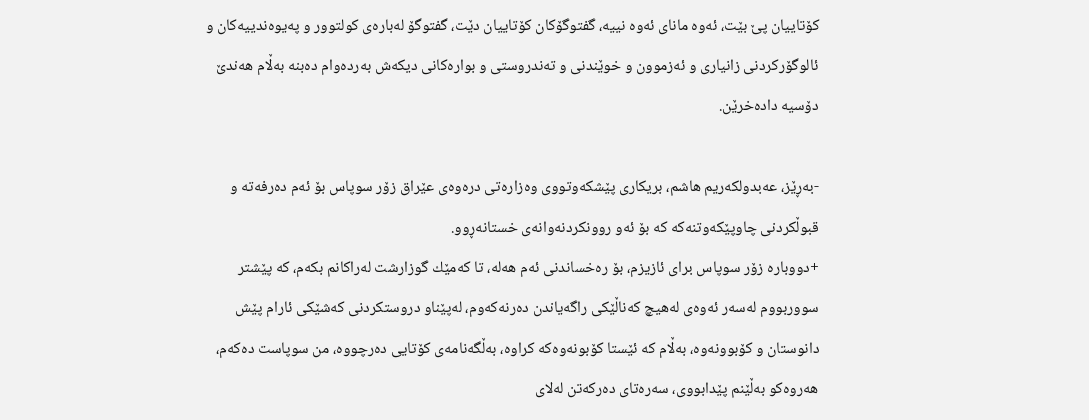كۆتاییان پێ بێت، ئه‌وه‌ مانای ئه‌وه‌ نییه‌، گفتوگۆكان كۆتاییان دێت، گفتوگۆ له‌باره‌ی كولتوور و په‌یوه‌ندییه‌كان و ئالوگۆركردنی زانیاری و ئه‌زموون و خوێندنی و ته‌ندروستی و بواره‌كانی دیكه‌ش به‌رده‌وام ده‌بنە به‌ڵام هه‌ندێ دۆسیه‌ داده‌خرێن.

-به‌ڕێز، عه‌بدولكه‌ریم هاشم، بریكاری پێشكه‌وتووی وه‌زاره‌تی دره‌وه‌ی عێراق زۆر سوپاس بۆ ئه‌م ده‌رفه‌ته‌ و قبوڵكردنی چاوپێكه‌وتنه‌كه‌ كه‌ بۆ ئه‌و روونكردنه‌وانه‌ی خستانه‌ڕوو.
+دووباره‌ زۆر سوپاس برای ئازیزم، بۆ ره‌خساندنی ئه‌م هه‌له‌، تا كه‌مێك گوزارشت له‌راكانم بكه‌م، كه‌ پێشتر سووربووم له‌سه‌ر ئه‌وه‌ی له‌هیچ كه‌ناڵێكی راگه‌یاندن ده‌رنه‌كه‌وم، له‌پێناو دروستكردنی كه‌شێكی ئارام پێش دانوستان و كۆبوونه‌وه‌، به‌ڵام كه‌ ئێستا كۆبونه‌وه‌كه‌ كراوه‌، به‌ڵگه‌نامه‌ی كۆتایی ده‌رچووه‌، من سوپاست ده‌كه‌م، هه‌روه‌كو به‌ڵێنم پێدابووی، سه‌ره‌تای ده‌ركه‌تن له‌لای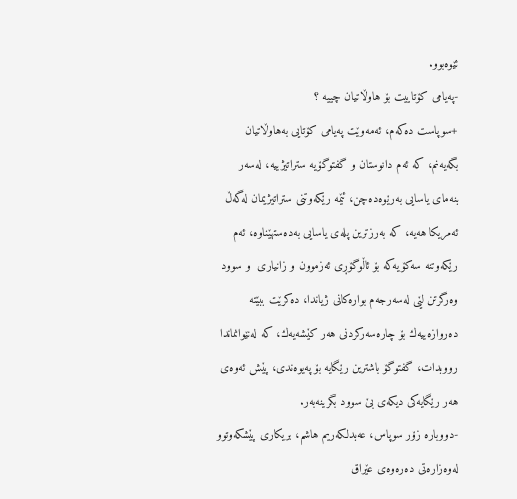ئێوه‌بوو.
-په‌یامی كۆتاییت بۆ هاوڵاتیان چییه‌ ؟
+سوپاست ده‌كه‌م، ئه‌مه‌وێت په‌یامی كۆتایی به‌هاوڵاتیان بگه‌یه‌نم، كه‌ ئه‌م دانوستان و گفتوگۆیه‌ ستراتیژییه‌، له‌سه‌ر بنه‌مای یاسایی به‌رێوه‌ده‌چن، ئێمه‌ رێكه‌وتنی ستراتیژیمان له‌گه‌ڵ ئه‌مریكا هه‌یه‌، كه‌ به‌رزترین پله‌ی یاسایی به‌ده‌ستهێناوه‌، ئه‌م رێكه‌وتنه‌ سه‌كۆیه‌كه‌ بۆ ئاڵوگۆڕی ئه‌زموون و زانیاری  و سوود وه‌رگرتن لێی له‌سه‌رجه‌م بواره‌كانی ژیاندا، ده‌كرێت ببێته‌ ده‌روازه‌ییه‌ك بۆ چاره‌سه‌ركردنی هه‌ر كێشه‌یه‌ك، كه‌ له‌نێوانماندا رووبدات، گفتوگۆ باشترین رێگایه‌ بۆ په‌یوه‌ندی، پێش ئه‌وه‌ی هه‌ر رێگایه‌كی دیكه‌ی بێ سوود بگرینه‌به‌ر.
-دووباره‌ زۆر سوپاس، عه‌بدلكه‌ریم هاشم، بریكاری پێشكه‌وتوو له‌وه‌زاره‌تی ده‌ره‌وه‌ی عێراق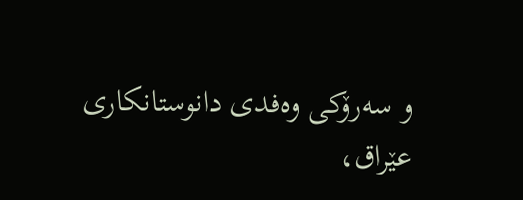و سه‌رۆكی وه‌فدی دانوستانكاری عێراق،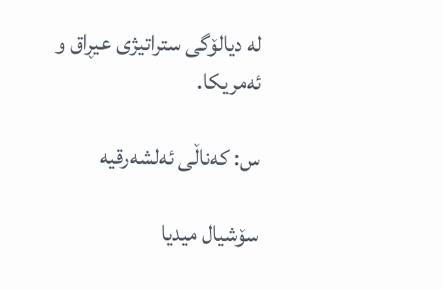له‌ دیالۆگی ستراتیژی عیڕاق و ئه‌مریكا.

س: کەناڵی ئەلشەرقیە

سۆشیال میدیا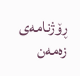ڕۆژنامەی زەمەن